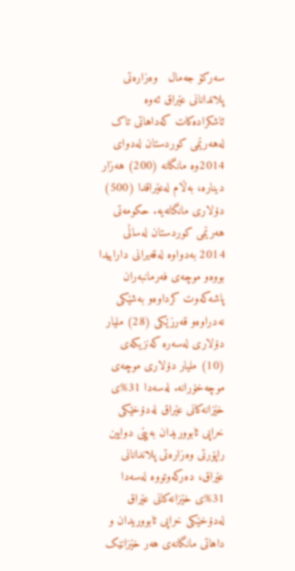سه‌رکۆ جه‌مال   وه‌زاره‌تى پلاندانانى عێراق ئه‌وه‌ ئاشکراده‌کات که‌داهاتى تاک له‌هه‌رێمى کوردستان له‌دواى 2014وه‌ مانگانه‌ (200) هه‌زار دیناره‌، به‌ڵام له‌عێراقدا (500) دۆلارى مانگانه‌یه‌. حکومه‌تى هه‌رێمى کوردستان له‌ساڵى 2014 به‌دواوه‌ له‌قه‌یرانى داراییدا بووه‌و موچه‌ى فه‌رمانبه‌ران پاشه‌که‌وت کرداوه‌و به‌شێکى نه‌دراوه‌و قه‌رزێکى (28) ملیار دۆلارى له‌سه‌ره‌ که‌نزیکه‌ى (10) ملیار دۆلارى موچه‌ى موچه‌خۆرانه‌. له‌سه‌دا 31%ى خێزانه‌کانى عێراق له‌دۆخێکى خراپى ئابووریدان به‌پێى دوایین راپۆرتى وه‌زاره‌تى پلاندانانى عێراق، ده‌رکه‌وتووه‌ له‌سه‌دا 31%ى خێزانه‌کانى عێراق له‌دۆخێکى خراپى ئابووریدان و داهاتى مانگانه‌ى هه‌ر خێزانێک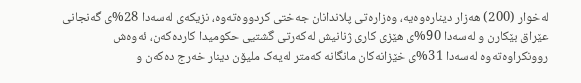له‌خوار (200) هه‌زار دیناره‌وه‌یه‌، وه‌زاره‌تى پلاندانان جه‌ختى کردووه‌ته‌وه‌، نزیکه‌ى له‌سه‌دا 28%ى گه‌نجانى عێراق بێکارن و له‌سه‌دا 90%ى هێزى کارى ژنانیش له‌که‌رتى گشتیى حکومیدا کارده‌که‌ن، ئه‌وه‌ش روونکراوه‌ته‌وه‌ له‌سه‌دا 31%ى خێزانه‌کان مانگانه‌ که‌متر له‌یه‌ک ملیۆن دینار خه‌رج ده‌که‌ن و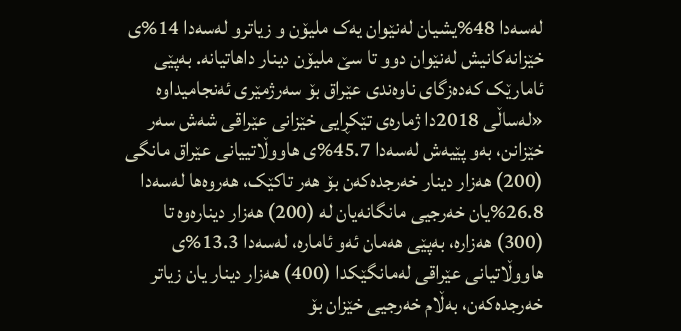له‌سه‌دا 48%یشیان له‌نێوان یه‌ک ملیۆن و زیاترو له‌سه‌دا 14%ى خێزانه‌کانیش له‌نێوان دوو تا سێ ملیۆن دینار داهاتیانه‌. به‌پێى ئامارێک که‌ده‌زگاى ناوه‌ندى عێراق بۆ سه‌رژمێرى ئه‌نجامیداوه‌ «له‌ساڵى 2018دا ژماره‌ى تێکڕایى خێزانى عێراقى شه‌ش سه‌ر خێزانن، به‌و پێیه‌ش له‌سه‌دا 45.7%ى هاووڵاتییانى عێراق مانگى (200) هه‌زار دینار خه‌رجده‌که‌ن بۆ هه‌ر تاکێک، هه‌روه‌ها له‌سه‌دا 26.8%یان خه‌رجیى مانگانه‌یان له‌ (200) هه‌زار دیناره‌وه‌ تا (300) هه‌زاره‌، به‌پێى هه‌مان ئه‌و ئاماره‌‌، له‌سه‌دا 13.3%ى هاووڵاتیانى عێراقى له‌مانگێکدا (400) هه‌زار دینار یان زیاتر خه‌رجده‌که‌ن، به‌ڵام خه‌رجیى خێزان بۆ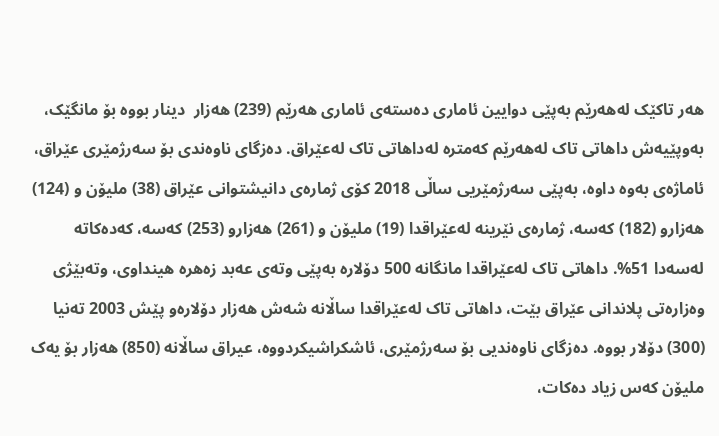هه‌ر تاکێک له‌هه‌رێم به‌پێى دوایین ئامارى ده‌سته‌ى ئامارى هه‌رێم (239) هه‌زار  دینار بووه‌ بۆ مانگێک، به‌وپێیه‌ش داهاتى تاک له‌هه‌رێم که‌متره‌ له‌داهاتى تاک له‌عێراق. ده‌زگاى ناوه‌ندى بۆ سه‌رژمێرى عێراق، ئاماژه‌ى به‌وه‌ داوه‌، به‌پێى سه‌رژمێریى ساڵى 2018 کۆى ژماره‌ى دانیشتوانى عێراق (38) ملیۆن و (124) هه‌زارو (182) که‌سه‌، ژماره‌ى نێرینه‌ له‌عێراقدا (19) ملیۆن و (261) هه‌زارو (253) که‌سه‌، که‌ده‌کاته‌ له‌سه‌دا 51%. داهاتى تاک له‌عێراقدا مانگانه‌ 500 دۆلاره‌ به‌پێى وته‌ى عه‌بد زه‌هره‌ هینداوی، وته‌بێژى وه‌زاره‌تى پلاندانى عێراق بێت، داهاتى تاک له‌عێراقدا ساڵانه‌ شه‌ش هه‌زار دۆلاره‌و پێش 2003 ته‌نیا (300) دۆلار بووه‌. ده‌زگاى ناوه‌ندیى بۆ سه‌رژمێری، ئاشکراشیکردووه‌، عیراق ساڵانه‌ (850) هه‌زار بۆ یه‌ک ملیۆن که‌س زیاد ده‌کات،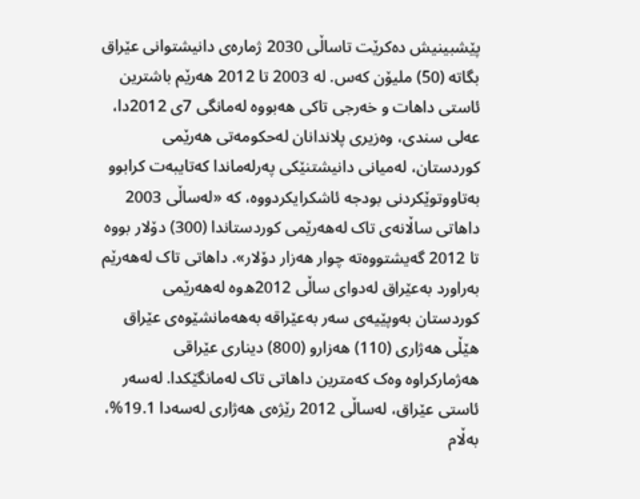پێشبینیش ده‌کرێت تاساڵى 2030 ژماره‌ى دانیشتوانى عێراق بگاته‌ (50) ملیۆن که‌س. له‌ 2003 تا 2012 هه‌رێم باشترین ئاستى داهات و خه‌رجى تاکى هه‌بووه‌ له‌مانگى 7ى 2012دا، عه‌لى سندی، وه‌زیرى پلاندانان له‌حکومه‌تى هه‌رێمى کوردستان، له‌میانى دانیشتنێکى په‌رله‌ماندا که‌تایبه‌ت کرابوو به‌تاووتوێکردنى بودجه‌ ئاشکرایکردووه‌، که‌ «له‌ساڵى 2003 داهاتى ساڵانه‌ى تاک له‌هه‌رێمى کوردستاندا (300) دۆلار بووه‌ تا 2012 گه‌یشتووه‌ته‌ چوار هه‌زار دۆلار». داهاتى تاک له‌هه‌رێم به‌راورد به‌عێراق له‌دواى ساڵى 2012ه‌وه‌ له‌هه‌رێمى کوردستان به‌وپێیه‌ى سه‌ر به‌عێراقه‌ به‌هه‌مانشێوه‌ى عێراق هێڵى هه‌ژارى (110) هه‌زارو (800) دینارى عێراقى هه‌ژمارکراوه‌ وه‌ک که‌مترین داهاتى تاک له‌مانگێکدا. له‌سه‌ر ئاستى عێراق، له‌ساڵى 2012 رێژه‌ى هه‌ژارى له‌سه‌دا 19.1%، به‌ڵام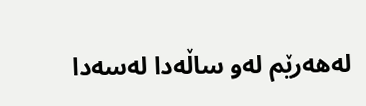له‌هه‌رێم له‌و ساڵه‌دا له‌سه‌دا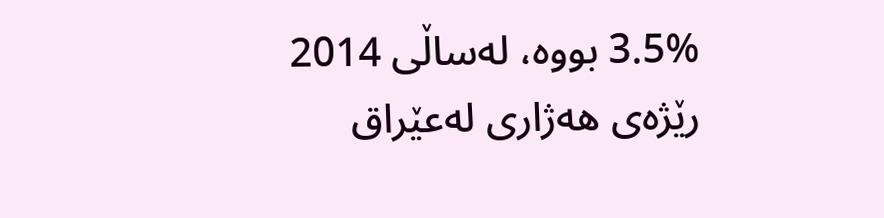3.5% بووه‌، له‌ساڵى 2014 رێژه‌ى هه‌ژارى له‌عێراق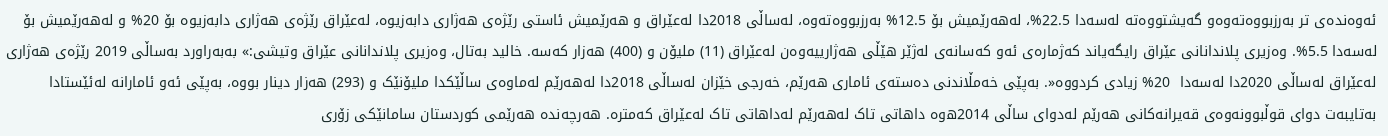ئه‌وه‌نده‌ى تر به‌رزبووه‌ته‌وه‌و گه‌یشتووه‌ته‌ له‌سه‌دا 22.5%، له‌هه‌رێمیش بۆ 12.5% به‌رزبووه‌ته‌وه‌، له‌ساڵى 2018دا له‌عێراق و هه‌رێمیش ئاستى رێژه‌ى هه‌ژارى دابه‌زیوه‌، له‌عێراق رێژه‌ى هه‌ژارى دابه‌زیوه‌ بۆ 20% و له‌هه‌رێمیش بۆ له‌سه‌دا 5.5%. وه‌زیرى پلاندانانى عێراق رایگه‌یاند که‌ژماره‌ى ئه‌و که‌سانه‌ى له‌ژێر هێڵى هه‌ژارییه‌وه‌ن له‌عێراق (11) ملیۆن و (400) هه‌زار که‌سه‌. خالید به‌تال، وه‌زیرى پلاندانانى عێراق وتیشى:» به‌به‌راورد به‌ساڵى 2019 رێژه‌ى هه‌ژارى له‌عێراق له‌ساڵى 2020دا له‌سه‌دا  20% زیادى کردووه‌«. به‌پێى خه‌مڵاندنى ده‌سته‌ى ئامارى هه‌رێم، خه‌رجى خێزان له‌ساڵى 2018دا له‌هه‌رێم له‌ماوه‌ى ساڵێکدا ملیۆنێک و (293) هه‌زار دینار بووه‌، به‌پێى ئه‌و ئامارانه‌ له‌ئێستادا به‌تایبه‌ت دواى قوڵبوونه‌وه‌ى قه‌یرانه‌کانى هه‌رێم له‌دواى ساڵى 2014ه‌وه‌ داهاتى تاک له‌هه‌رێم له‌داهاتى تاک له‌عێراق که‌متره‌. هه‌رچه‌نده‌ هه‌رێمى کوردستان سامانێکى زۆرى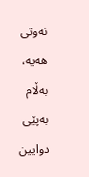نه‌وتى هه‌یه‌، به‌ڵام به‌پێى دوایین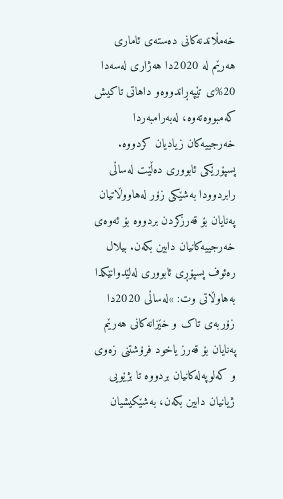خه‌مڵاندنه‌کانى ده‌سته‌ى ئامارى هه‌رێم له‌ 2020دا هه‌ژارى له‌سه‌دا 20%ی تێپه‌ڕاندووه‌‌و داهاتى تاکیش که‌مبووه‌ته‌وه‌، له‌به‌رامبه‌ردا خه‌رجییه‌کان زیادیان کردووه‌. پسپۆرێکى ئابوورى ده‌ڵێت له‌ساڵى رابردوودا به‌شێکى زۆر له‌هاووڵاتیان په‌نایان بۆ قه‌رزکردن بردووه‌ بۆ ئه‌وه‌ى خه‌رجییه‌کانیان دابین بکه‌ن. بیلال ره‌ئوف پسپۆڕى ئابوورى له‌لێدوانێکدا به‌‌هاوڵاتى وت: »له‌ساڵى 2020دا زۆربه‌ى تاک و خێزانه‌کانى هه‌رێم په‌نایان بۆ قه‌رز یاخود فرۆشتنى زه‌وى و که‌لوپه‌له‌کانیان بردووه‌ تا بژێویى ژیانیان دابین بکه‌ن، به‌شێکیشیان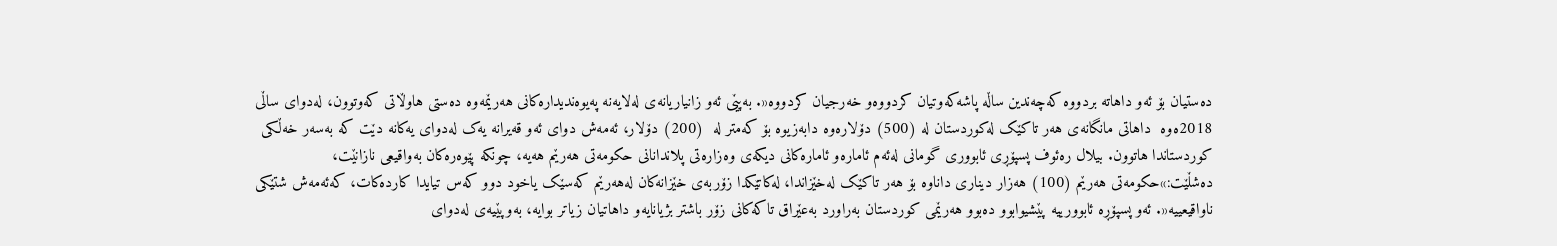ده‌ستیان بۆ ئه‌و داهاته‌ بردووه‌ که‌چه‌ندین ساڵه‌ پاشه‌که‌وتیان کردووه‌و خه‌رجیان کردووه‌«. به‌پێى ئه‌و زانیاریانه‌ى له‌لایه‌نه‌ په‌یوه‌ندیداره‌کانى هه‌رێمه‌وه‌ ده‌ستى ‌هاوڵاتى که‌وتوون، له‌دواى ساڵى 2018ه‌وه‌  داهاتى مانگانه‌ى هه‌ر تاکێک له‌کوردستان له‌ (500) دۆلاره‌وه‌ دابه‌زیوه‌ بۆ که‌متر له‌  (200) دۆلار، ئه‌مه‌ش دواى ئه‌و قه‌یرانه‌ یه‌ک له‌دواى یه‌کانه‌ دێت که‌ به‌سه‌ر خه‌ڵکى کوردستاندا هاتوون. بیلال ره‌ئوف پسپۆڕى ئابوورى گومانى له‌ئه‌م ئاماره‌و ئاماره‌کانى دیکه‌ى وه‌زاره‌تى پلاندانانى حکومه‌تى هه‌رێم هه‌یه‌، چونکه‌ پێوه‌ره‌کان به‌واقیعى نازانێت، ده‌شڵێت:»حکومه‌تى هه‌رێم (100) هه‌زار دینارى داناوه‌ بۆ هه‌ر تاکێک له‌خێزاندا، له‌کاتێکدا زۆربه‌ى خێزانه‌کان له‌هه‌رێم که‌سێک یاخود دوو که‌س تیایدا کارده‌کات، که‌ئه‌مه‌ش شتێکى ناواقیعییه‌«. ئەو پسپۆڕه‌ ئابوورییه‌ پێشیوابوو ده‌بوو هه‌رێمى کوردستان به‌راورد به‌عێراق تاکه‌کانى زۆر باشتر بژیانایه‌و داهاتیان زیاتر بوایه‌، به‌وپێیه‌ى له‌دواى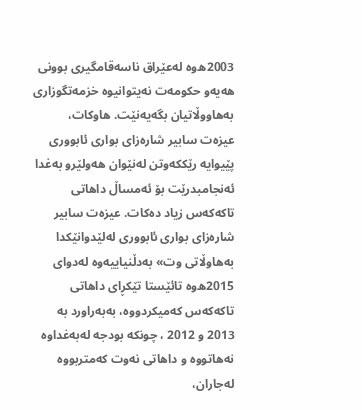2003ه‌وه‌ له‌عێراق ناسه‌قامگیرى بوونى هه‌یه‌و حکومه‌ت نه‌یتوانیوه‌ خزمه‌تگوزارى به‌هاووڵاتیان بگه‌یه‌نێت. هاوکات، عیزه‌ت سابیر شاره‌زاى بوارى ئابووری پێیوایه‌ رێککه‌وتن له‌نێوان هه‌ولێرو به‌غدا ئه‌نجامبدرێت بۆ ئه‌مساڵ داهاتى تاکه‌که‌س زیاد ده‌کات. عیزه‌ت سابیر شاره‌زاى بوارى ئابووری له‌لێدوانێکدا به‌‌هاوڵاتى وت» به‌دڵنیاییه‌وه‌ له‌دواى 2015ه‌وه‌ تائێستا تێکڕاى داهاتى تاکه‌که‌س که‌میکردووه‌، به‌به‌راورد به‌ 2013 و 2012 ، چونکه‌ بودجه‌ له‌به‌غداوه‌ نه‌هاتووه‌ و داهاتى نه‌وت که‌متربووه‌ له‌جاران،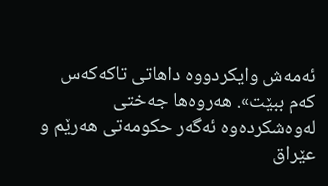ئه‌مه‌ش وایکردووه‌ داهاتى تاکه‌که‌س که‌م ببێت». هه‌روه‌ها جه‌ختى له‌وه‌شکرده‌وه‌ ئه‌گه‌ر حکومه‌تى هه‌رێم و عێراق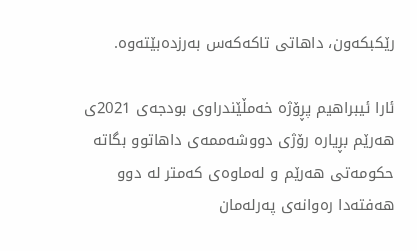رێکبکه‌ون، داهاتى تاکه‌که‌س به‌رزده‌بێته‌وه‌.

ئارا ئیبراهیم پڕۆژه‌ خه‌مڵێندراوى بودجه‌ى 2021ى هه‌رێم بڕیاره‌ رۆژى دووشه‌ممه‌ى داهاتوو بگاته‌ حکومه‌تى هه‌رێم و له‌ماوه‌ى که‌متر له‌ دوو هه‌فته‌دا ره‌وانه‌ى په‌رله‌مان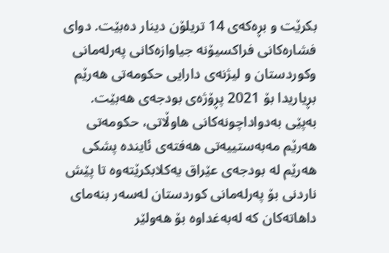بکرێت و بڕه‌که‌ى 14 تریلۆن دینار ده‌بێت. دواى فشاره‌کانى فراکسیۆنه‌ جیاوازه‌کانى په‌رله‌مانى وکوردستان و لیژنه‌ى دارایى حکومه‌تى هه‌رێم بڕیاریدا بۆ 2021 پڕۆژه‌ى بودجه‌ى هه‌بێت. به‌پێى به‌دواداچونه‌کانى هاوڵاتى، حکومه‌تى هه‌رێم مه‌به‌ستییه‌تى هه‌فته‌ى ئاینده‌ پشکى هه‌رێم له‌ بودجه‌ى عێراق یه‌کلابکرێته‌وه‌ تا پێش ناردنى بۆ په‌رله‌مانى کوردستان له‌سه‌ر بنه‌ماى داهاته‌کان که‌ له‌به‌غداوه‌ بۆ هه‌ولێر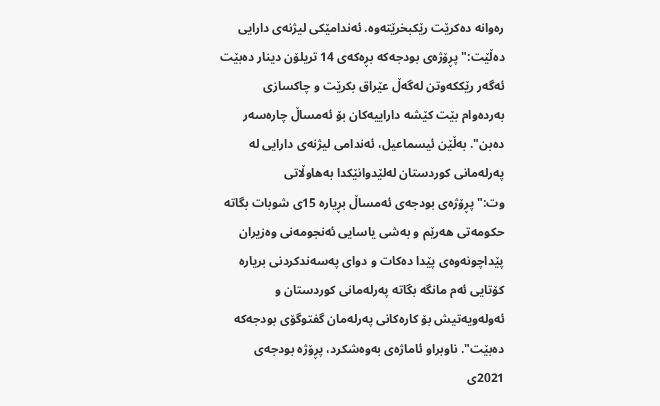ره‌وانه‌ ده‌کرێت رێکبخرێته‌وه‌. ئه‌ندامێکى لیژنه‌ى دارایى ده‌ڵێت:" پڕۆژه‌ى بودجه‌که‌ بڕه‌که‌ى 14 تریلۆن دینار ده‌بێت ئه‌گه‌ر رێککه‌وتن له‌گه‌ڵ عێراق بکرێت و چاکسازى به‌رده‌وام بێت کێشه‌ داراییه‌کان بۆ ئه‌مساڵ چاره‌سه‌ر ده‌بن". به‌ڵێن ئیسماعیل، ئه‌ندامى لیژنه‌ى دارایى له‌ په‌رله‌مانى کوردستان له‌لێدوانێکدا به‌هاوڵاتى وت:"پڕۆژه‌ى بودجه‌ى ئه‌مساڵ بڕیاره‌ 15ى شوبات بگاته‌ حکومه‌تى هه‌رێم و به‌شى یاسایى ئه‌نجومه‌نى وه‌زیران پێداچونه‌وه‌ى پێدا ده‌کات و دواى په‌سه‌ندکردنى بریاره‌ کۆتایى ئه‌م مانگه‌ بگاته‌ په‌رله‌مانى کوردستان و ئه‌وله‌ویه‌تیش بۆ کاره‌کانى په‌رله‌مان گفتوگۆى بودجه‌که‌ ده‌بێت". ناوبراو ئاماژه‌ى به‌وه‌شکرد، پڕۆژه‌ بودجه‌ى 2021ى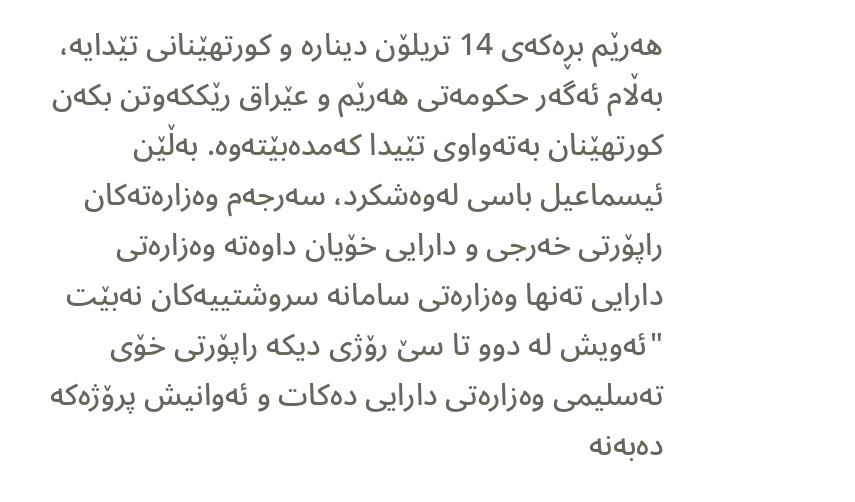هه‌رێم بڕه‌که‌ى 14 تریلۆن دیناره‌ و کورتهێنانى تێدایه‌، به‌ڵام ئه‌گه‌ر حکومه‌تى هه‌رێم و عێراق رێککه‌وتن بکه‌ن کورتهێنان به‌ته‌واوى تێیدا که‌مده‌بێته‌وه‌. به‌ڵێن ئیسماعیل باسى له‌وه‌شکرد، سه‌رجه‌م وه‌زاره‌ته‌کان راپۆرتى خه‌رجى و دارایى خۆیان داوه‌ته‌ وه‌زاره‌تى دارایى ته‌نها وه‌زاره‌تى سامانه‌ سروشتییه‌کان نه‌بێت "ئه‌ویش له‌ دوو تا سێ رۆژى دیکه‌ راپۆرتى خۆى ته‌سلیمى وه‌زاره‌تى دارایى ده‌کات و ئه‌وانیش پرۆژه‌که‌ ده‌به‌نه‌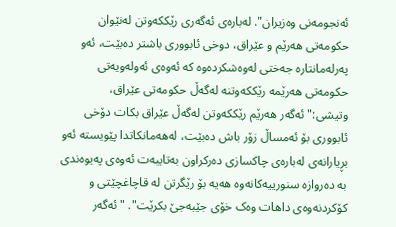ئه‌نجومه‌نى وه‌زیران". له‌باره‌ى ئه‌گه‌رى رێککه‌وتن له‌نێوان حکومه‌تى هه‌رێم و عێراق، د‌وخى ئابوورى باشتر ده‌بێت، ئه‌و په‌رله‌مانتاره‌ جه‌ختى له‌وه‌شکرده‌وه‌ که‌ ئه‌وه‌ى ئه‌وله‌ویه‌تى حکومه‌تى هه‌رێمه‌ رێککه‌وتنه‌ له‌گه‌ڵ حکومه‌تى عێراق، وتیشى:"ئه‌گه‌ر هه‌رێم رێککه‌وتن له‌گه‌ڵ عێراق بکات دۆخى ئابوورى بۆ ئه‌مساڵ زۆر باش ده‌بێت، له‌هه‌مانکاتدا پێویسته‌ ئه‌و بڕیارانه‌ى له‌باره‌ى چاکسازى ده‌رکراون به‌تایبه‌ت ئه‌وه‌ى په‌یوه‌ندى به‌ ده‌روازه‌ سنورییه‌کانه‌وه‌ هه‌یه‌ بۆ رێگرتن له‌ قاچاغچێتى و کۆکردنه‌وه‌ى داهات وه‌ک خۆى جێبه‌جێ بکرێت". "ئه‌گه‌ر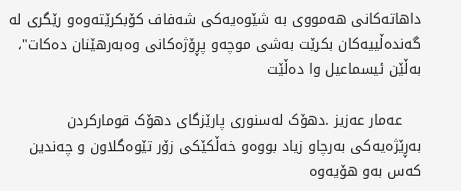داهاته‌کانى هه‌مووى به‌ شێوه‌یه‌کى شه‌فاف کۆبکرێته‌وه‌و رێگرى له‌ گه‌نده‌ڵییه‌کان بکرێت به‌شى موچه‌و پڕۆژه‌کانى وه‌به‌رهێنان ده‌کات"، به‌ڵێن ئیسماعیل وا ده‌ڵێت

    عه‌مار عه‌زیز .دهۆک له‌سنورى پارێزگاى دهۆک قومارکردن به‌ڕێژه‌یه‌کى به‌رچاو زیاد بووه‌و خه‌ڵکێکى زۆر تێوه‌گلاون و چه‌ندین که‌س به‌و هۆیه‌وه‌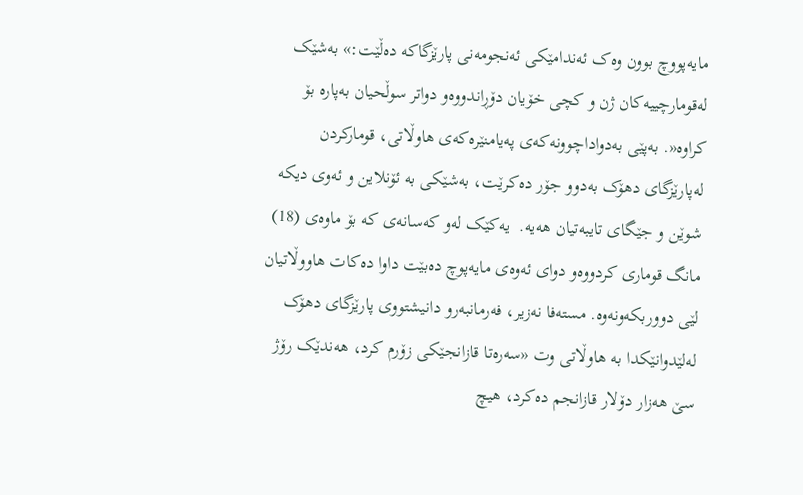مایه‌پووچ بوون وه‌ک ئه‌ندامێکى ئه‌نجومه‌نى پارێزگاکه‌ ده‌ڵێت:» به‌شێک له‌قومارچییه‌کان ژن و کچى خۆیان دۆڕاندووه‌و دواتر سوڵحیان به‌پاره‌ بۆ کراوه‌«. به‌پێى به‌دواداچوونه‌که‌ى په‌یامنێره‌که‌ى ‌هاوڵاتى، قومارکردن له‌پارێزگاى دهۆک به‌دوو جۆر ده‌کرێت، به‌شێکى به‌ ئۆنلاین و ئه‌وى دیکه‌ شوێن و جێگاى تایبه‌تیان هه‌یه‌.  یه‌کێک له‌و که‌سانه‌ى که‌ بۆ ماوه‌ى (18) مانگ قومارى کردووه‌و دواى ئه‌وه‌ى مایه‌پوچ ده‌بێت داوا ده‌کات هاووڵاتیان لێى دووربکه‌ونه‌وه‌. مسته‌فا نه‌زیر، فه‌رمانبه‌رو دانیشتووى پارێزگاى دهۆک له‌لێدوانێکدا به‌ ‌هاوڵاتى وت «سه‌ره‌تا قازانجێکى زۆرم کرد، هه‌ندێک رۆژ سێ هه‌زار دۆلار قازانجم ده‌کرد، هیچ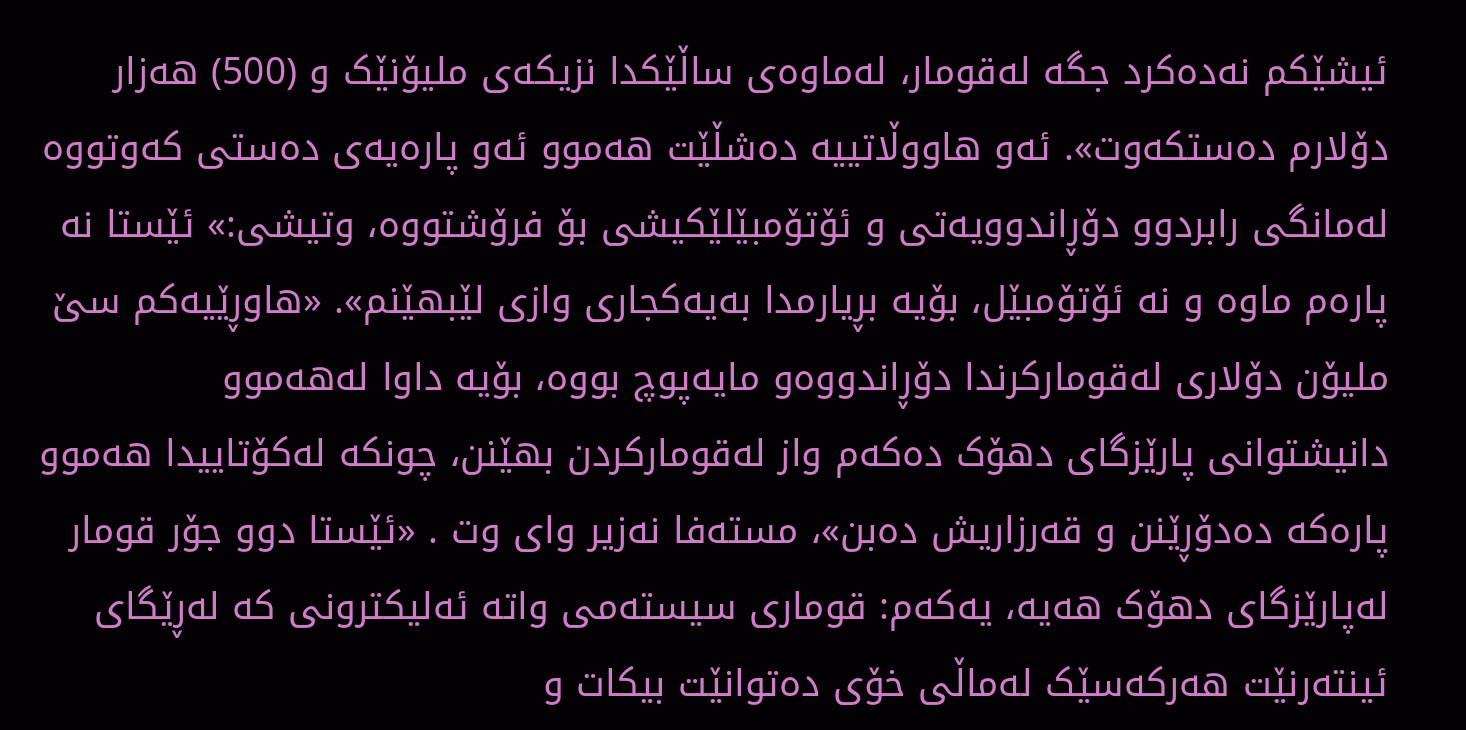ئیشێکم نه‌ده‌کرد جگه‌ له‌قومار، له‌ماوه‌ى ساڵێکدا نزیکه‌ى ملیۆنێک و (500) هه‌زار دۆلارم ده‌ستکه‌وت». ئه‌و هاووڵاتییه‌ ده‌شڵێت هه‌موو ئه‌و پاره‌یه‌ى ده‌ستى که‌وتووه‌ له‌مانگى رابردوو دۆڕاندوویه‌تى و ئۆتۆمبێلێکیشى بۆ فرۆشتووه‌، وتیشى:» ئێستا نه‌ پاره‌م ماوه‌ و نه‌ ئۆتۆمبێل، بۆیه‌ بڕیارمدا به‌یه‌کجارى وازى لێبهێنم». «هاوڕێیه‌کم سێ ملیۆن دۆلارى له‌قومارکرندا دۆڕاندووه‌و مایه‌پوچ بووه‌، بۆیه‌ داوا له‌هه‌موو دانیشتوانى پارێزگاى دهۆک ده‌که‌م واز له‌قومارکردن بهێنن، چونکه‌ له‌کۆتاییدا هه‌موو پاره‌که‌ ده‌دۆڕێنن و قه‌رزاریش ده‌بن»، مسته‌فا نه‌زیر واى وت . «ئێستا دوو جۆر قومار له‌پارێزگاى دهۆک هه‌یه‌، یه‌که‌م: قومارى سیسته‌مى واته‌ ئه‌لیکترونى که‌ له‌ڕێگاى ئینته‌رنێت هه‌رکه‌سێک له‌ماڵى خۆى ده‌توانێت بیکات و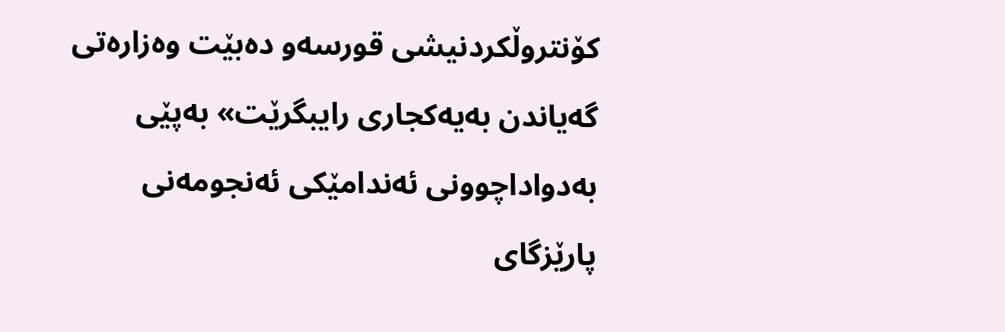کۆنتروڵکردنیشى قورسه‌و ده‌بێت وه‌زاره‌تى گه‌یاندن به‌یه‌کجارى رایبگرێت» به‌پێى به‌دواداچوونى ئه‌ندامێکى ئه‌نجومه‌نى پارێزگاى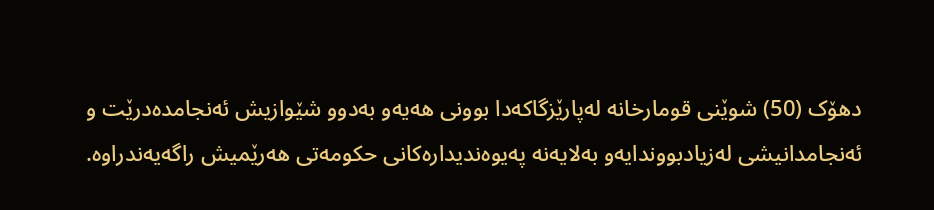دهۆک (50) شوێنى قومارخانه‌ له‌پارێزگاکه‌دا بوونى هه‌یه‌و به‌دوو شێوازیش ئه‌نجامده‌درێت و ئه‌نجامدانیشى له‌زیادبووندایه‌و به‌لایه‌نه‌ په‌یوه‌ندیداره‌کانى حکومه‌تى هه‌رێمیش راگه‌یەندراوه‌.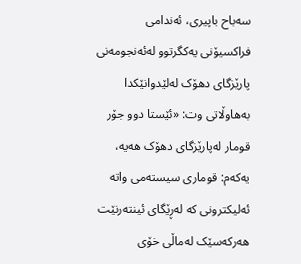سه‌باح باپیری، ئه‌ندامى فراکسیۆنى یه‌کگرتوو له‌ئه‌نجومه‌نى پارێزگاى دهۆک له‌لێدوانێکدا به‌‌هاوڵاتى وت: «ئێستا دوو جۆر قومار له‌پارێزگاى دهۆک هه‌یه‌، یه‌که‌م: قومارى سیسته‌مى واته‌ ئه‌لیکترونى که‌ له‌ڕێگاى ئینته‌رنێت هه‌رکه‌سێک له‌ماڵى خۆى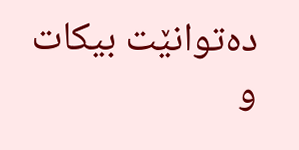ده‌توانێت بیکات و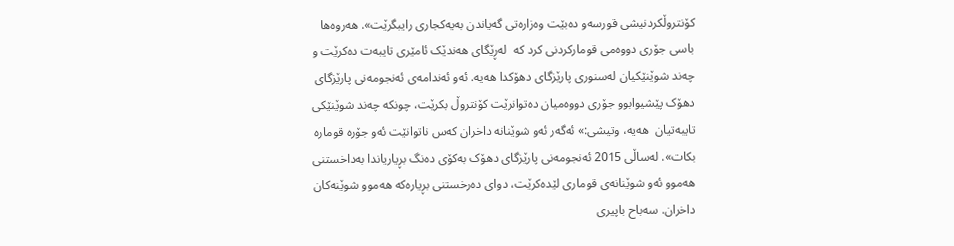کۆنتروڵکردنیشى قورسه‌و ده‌بێت وه‌زاره‌تى گه‌یاندن به‌یه‌کجارى رایبگرێت». هه‌روه‌ها باسى جۆرى دووه‌مى قومارکردنى کرد که‌  له‌ڕێگاى هه‌ندێک ئامێرى تایبه‌ت ده‌کرێت و چه‌ند شوێنێکیان له‌سنورى پارێزگاى دهۆکدا هه‌یه‌. ئه‌و ئه‌ندامه‌ى ئه‌نجومه‌نى پارێزگاى دهۆک پێشیوابوو جۆرى دووه‌میان ده‌توانرێت کۆنتروڵ بکرێت، چونکه‌ چه‌ند شوێنێکى تایبه‌تیان  هه‌یه‌، وتیشى:» ئه‌گه‌ر ئه‌و شوێنانه‌ داخران که‌س ناتوانێت ئه‌و جۆره‌ قوماره‌ بکات». له‌ساڵى 2015 ئه‌نجومه‌نى پارێزگاى دهۆک به‌کۆى ده‌نگ بڕیاریاندا به‌داخستنى هه‌موو ئه‌و شوێنانه‌ى قومارى لێده‌کرێت، دواى ده‌رخستنى بڕیاره‌که‌ هه‌موو شوێنه‌کان داخران. سه‌باح باپیرى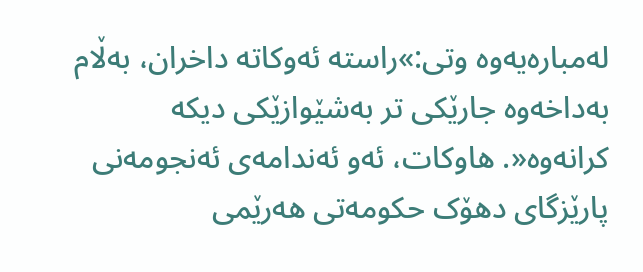له‌مباره‌یه‌وه‌ وتى:»راسته‌ ئه‌وکاته‌ داخران، به‌ڵام به‌داخه‌وه‌ جارێکى تر به‌شێوازێکى دیکه‌ کرانه‌وه‌«. هاوکات، ئه‌و ئه‌ندامه‌ى ئه‌نجومه‌نى پارێزگاى دهۆک حکومه‌تى هه‌رێمى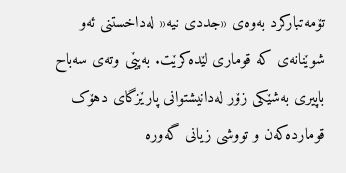تۆمه‌تبارکرد به‌وه‌ى «جددى نیه‌« له‌داخستنى ئه‌و شوێنانه‌ى که‌ قومارى لێده‌کرێت. به‌پێى وته‌ى سه‌باح باپیرى به‌شێکى زۆر له‌دانیشتوانى پارێزگاى دهۆک قومارده‌که‌ن و تووشى زیانى گه‌وره‌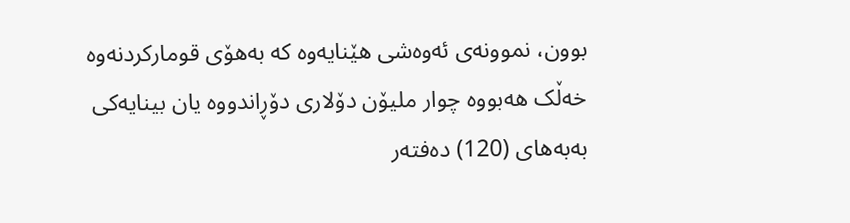بوون، نموونه‌ى ئه‌وه‌شى هێنایه‌وه‌ که‌ به‌هۆى قومارکردنه‌وه‌ خه‌ڵک هه‌بووه‌ چوار ملیۆن دۆلارى دۆڕاندووه‌ یان بینایه‌کى به‌به‌هاى (120) ده‌فته‌ر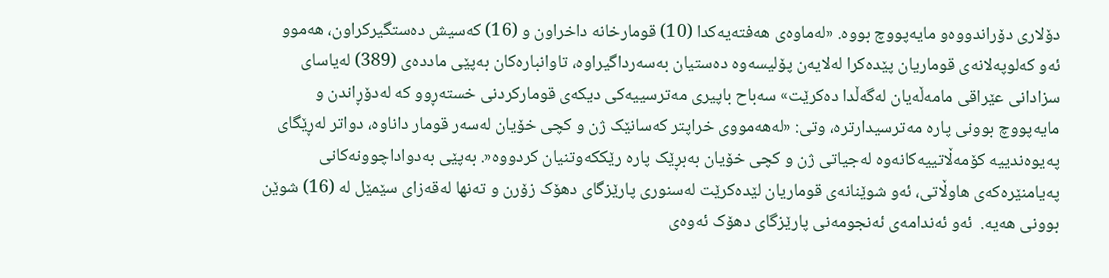دۆلارى دۆراندووه‌و مایه‌پووچ بووه‌. «له‌ماوه‌ى هه‌فته‌یه‌کدا (10) قومارخانه‌ داخراون و (16) که‌سیش ده‌ستگیرکراون، هه‌موو ئه‌و که‌لوپه‌لانه‌ى قوماریان پێده‌کرا له‌لایه‌ن پۆلیسه‌وه‌ ده‌ستیان به‌سه‌رداگیراوه‌، تاوانباره‌کان به‌پێى مادده‌ى (389) له‌یاساى سزادانى عێراقى مامه‌ڵه‌یان له‌گه‌ڵدا ده‌کرێت» سه‌باح باپیرى مه‌ترسییه‌کى دیکه‌ى قومارکردنى خسته‌ڕوو که‌ له‌دۆڕاندن و مایه‌پووچ بوونى پاره‌ مه‌ترسیدارتره‌، وتی: «له‌هه‌مووى خراپتر که‌سانێک ژن و کچى خۆیان له‌سه‌ر قومار داناوه‌، دواتر له‌ڕێگاى په‌یوه‌ندییه‌ کۆمه‌ڵاتییه‌کانه‌وه‌ له‌جیاتى ژن و کچى خۆیان به‌بڕێک پاره‌ رێککه‌وتنیان کردووه‌«. به‌پێى به‌دواداچوونه‌کانى په‌یامنێره‌که‌ى ‌هاوڵاتى، ئه‌و شوێنانه‌ى قوماریان لێده‌کرێت له‌سنورى پارێزگاى دهۆک زۆرن و ته‌نها له‌قه‌زاى سێمێل له‌ (16) شوێن بوونى هه‌یه‌.  ئه‌و ئه‌ندامه‌ى ئه‌نجومه‌نى پارێزگاى دهۆک ئه‌وه‌ى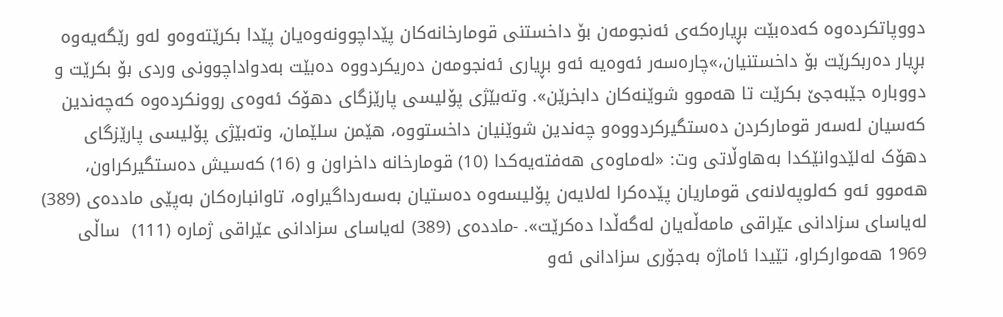دووپاتکرده‌وه‌ که‌ده‌بێت بڕیاره‌که‌ى ئه‌نجومه‌ن بۆ داخستنى قومارخانه‌کان پێداچوونه‌وه‌یان پێدا بکرێته‌وه‌و له‌و رێگه‌یه‌وه‌ بڕیار ده‌ربکرێت بۆ داخستنیان،»چاره‌سه‌ر ئه‌وه‌یه‌ ئه‌و بڕیارى ئه‌نجومه‌ن ده‌ریکردووه‌ ده‌بێت به‌دواداچوونى وردی بۆ بکرێت و دووباره‌ جێبه‌جێ بکرێت تا هه‌موو شوێنه‌کان دابخرێن». وته‌بێژى پۆلیسى پارێزگاى دهۆک ئه‌وه‌ى روونکرده‌وه‌ که‌چه‌ندین که‌سیان له‌سه‌ر قومارکردن ده‌ستگیرکردووه‌و چه‌ندین شوێنیان داخستووە، هێمن سلێمان، وته‌بێژى پۆلیسى پارێزگاى دهۆک له‌لێدوانێکدا به‌‌هاوڵاتى وت: «له‌ماوه‌ى هه‌فته‌یه‌کدا (10) قومارخانه‌ داخراون و (16) که‌سیش ده‌ستگیرکراون، هه‌موو ئه‌و که‌لوپه‌لانه‌ى قوماریان پێده‌کرا له‌لایه‌ن پۆلیسه‌وه‌ ده‌ستیان به‌سه‌رداگیراوه‌، تاوانباره‌کان به‌پێى مادده‌ى (389) له‌یاساى سزادانى عێراقى مامه‌ڵه‌یان له‌گه‌ڵدا ده‌کرێت». -مادده‌ى (389) له‌یاساى سزادانى عێراقى ژماره‌ (111)  ساڵى 1969 هه‌موارکراو، تێیدا ئاماژه‌ به‌جۆرى سزادانى ئه‌و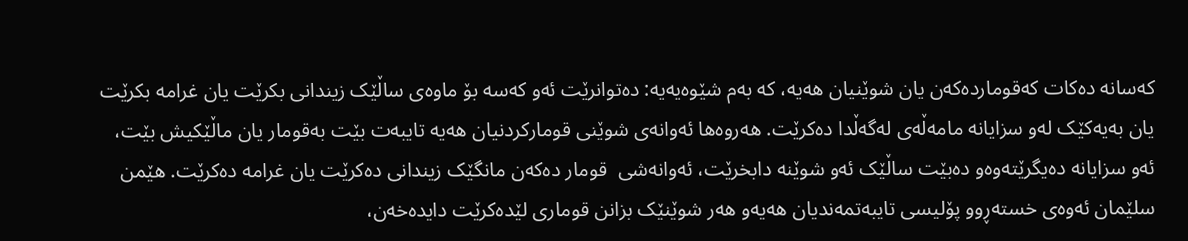که‌سانه‌ ده‌کات که‌قومارده‌که‌ن یان شوێنیان هه‌یه‌، که‌ به‌م شێوه‌یه‌یه‌: ده‌توانرێت ئه‌و که‌سه‌ بۆ ماوه‌ى ساڵێک زیندانى بکرێت یان غرامه‌ بکرێت یان به‌یه‌کێک له‌و سزایانه‌ مامه‌ڵه‌ى لەگەڵدا ده‌کرێت. هه‌روه‌ها ئه‌وانه‌ى شوێنى قومارکردنیان هه‌یه‌ تایبه‌ت بێت به‌قومار یان ماڵێکیش بێت، ئه‌و سزایانه‌ ده‌یگرێته‌وه‌و ده‌بێت ساڵێک ئه‌و شوێنه‌ دابخرێت، ئه‌وانه‌شى  قومار ده‌که‌ن مانگێک زیندانى ده‌کرێت یان غرامه‌ ده‌کرێت. هێمن سلێمان ئه‌وه‌ى خسته‌ڕوو پۆلیسى تایبه‌تمه‌ندیان هه‌یه‌و هه‌ر شوێنێک بزانن قومارى لێده‌کرێت دایده‌خه‌ن،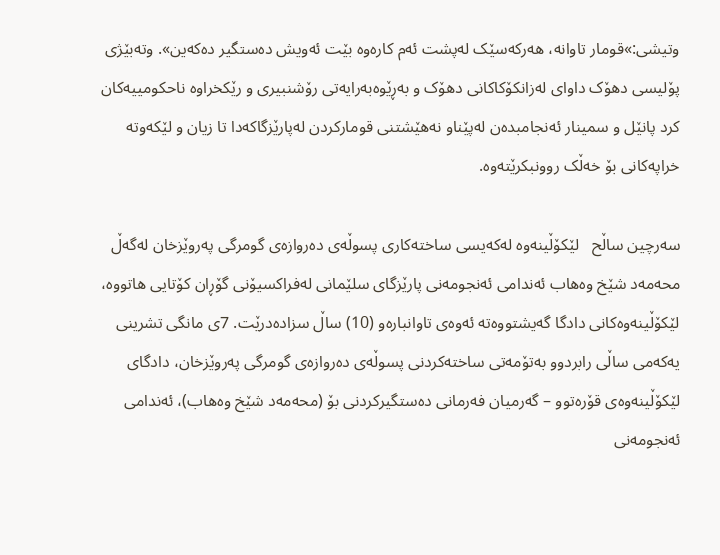وتیشى:»قومار تاوانه‌، هه‌رکه‌سێک له‌پشت ئه‌م کاره‌وه‌ بێت ئه‌ویش ده‌ستگیر ده‌که‌ین». وته‌بێژى پۆلیسى دهۆک داواى له‌زانکۆکاکانى دهۆک و به‌ڕێوه‌به‌رایه‌تى رۆشنبیرى و رێکخراوه‌ ناحکومییه‌کان کرد پانێل و سمینار ئه‌نجامبده‌ن له‌پێناو نه‌هێشتنى قومارکردن له‌پارێزگاکه‌دا تا زیان و لێکه‌وته‌ خراپه‌کانى بۆ خه‌ڵک روونبکرێته‌وه‌.

سه‌رچین ساڵح   لێکۆڵینه‌وه‌ له‌که‌یسى ساخته‌کارى پسوڵه‌ى ده‌روازه‌ى گومرگى په‌روێزخان له‌گه‌ڵ محه‌مه‌د شێخ وه‌هاب ئه‌ندامى ئه‌نجومه‌نى پارێزگاى سلێمانى له‌فراکسیۆنى گۆڕان کۆتایى هاتووه‌، لێکۆڵینه‌وه‌کانی دادگا گه‌یشتووه‌ته‌ ئه‌وه‌ى تاوانباره‌و (10) ساڵ سزاده‌درێت. 7ى مانگى تشرینى یه‌که‌مى ساڵى رابردوو به‌تۆمه‌تى ساخته‌کردنى پسوڵه‌ى ده‌روازه‌ى گومرگى په‌روێزخان، دادگاى لێکۆڵینه‌وه‌ى قۆره‌توو – گه‌رمیان فه‌رمانى ده‌ستگیرکردنى بۆ (محه‌مه‌د شێخ وه‌هاب)، ئه‌ندامى ئه‌نجومه‌نى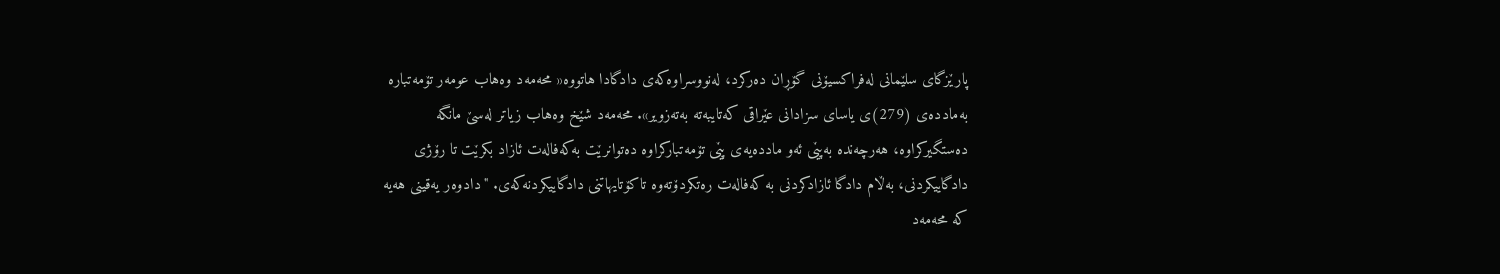پارێزگاى سلێمانى له‌فراکسیۆنى گۆڕان ده‌رکرد، له‌نووسراوه‌که‌ى دادگادا هاتووه‌« محه‌مه‌د وه‌هاب عومه‌ر تۆمه‌تباره‌ به‌مادده‌ی (279)ى یاسای سزادانى عێراقى که‌تایبه‌ته‌ به‌ته‌زویر». محه‌مه‌د شێخ وه‌هاب زیاتر له‌سێ مانگه‌ ده‌ستگیرکراوه‌، هه‌رچه‌نده‌ به‌پێى ئه‌و مادده‌یەى پێى تۆمه‌تبارکراوه‌ ده‌توانرێت به‌که‌فاله‌ت ئازاد بکرێت تا رۆژى دادگاییکردنی، به‌ڵام دادگا ئازادکردنى به‌ که‌فاله‌ت ره‌تکردۆته‌وه‌ تاکۆتایهاتنى دادگاییکردنه‌که‌ى. "دادوه‌ر یه‌قینى هه‌یه‌ که‌ محه‌مه‌د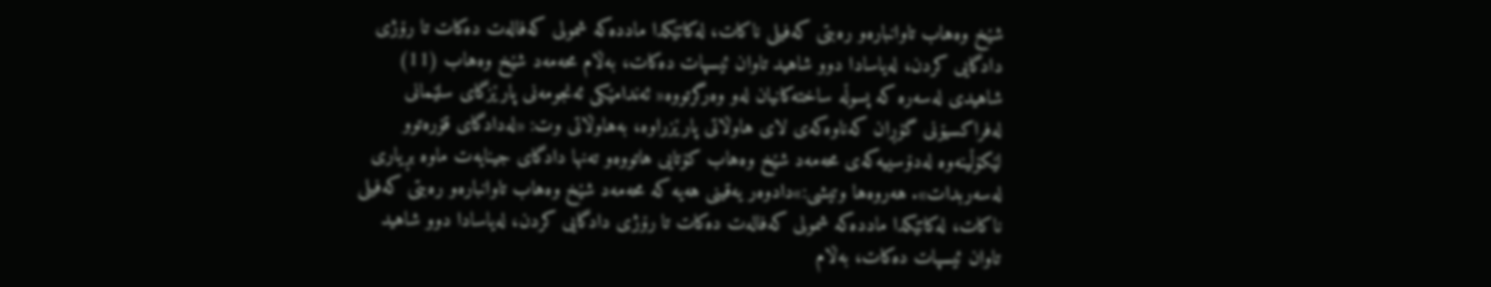شێخ وه‌هاب تاوانباره‌و ره‌بتى که‌فیلى ناکات، له‌کاتێکدا مادده‌که‌ شمولى که‌فاله‌ت ده‌کات تا رۆژى دادگایى کردن، له‌یاسادا دوو شاهید تاوان ئیسپات ده‌کات، به‌ڵام محه‌مه‌د شێخ وه‌هاب (11) شاهیدى له‌سه‌ره‌ که‌ پسوڵه‌ ساخته‌کانیان له‌و وه‌رگرتووه‌« ئه‌ندامێکى ئه‌نجومه‌نى پارێزگاى سلێمانى له‌فراکسیۆنى گۆڕان که‌ناوه‌که‌ى لاى ‌هاوڵاتى پارێزراوه‌، به‌‌هاوڵاتى وت: «له‌دادگاى قۆره‌توو لێکۆڵینه‌وه‌ له‌دۆسییه‌که‌ى محه‌مه‌د شێخ وه‌هاب کۆتایى هاتووه‌و ته‌نها دادگاى جینایەت ماوه‌ بڕیارى له‌سه‌ربدات». هه‌روه‌ها وتیشى:»دادوه‌ر یه‌قینى هه‌یه‌ که‌ محه‌مه‌د شێخ وه‌هاب تاوانباره‌و ره‌بتى که‌فیلى ناکات، له‌کاتێکدا مادده‌که‌ شمولى که‌فاله‌ت ده‌کات تا رۆژى دادگایى کردن، له‌یاسادا دوو شاهید تاوان ئیسپات ده‌کات، به‌ڵام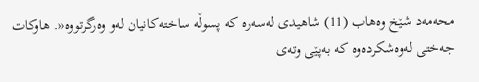محه‌مه‌د شێخ وه‌هاب (11) شاهیدى له‌سه‌ره‌ که‌ پسوڵه‌ ساخته‌کانیان له‌و وه‌رگرتووه‌«. هاوکات جه‌ختى له‌وه‌شکرده‌وه‌ که‌ به‌پێى وته‌ى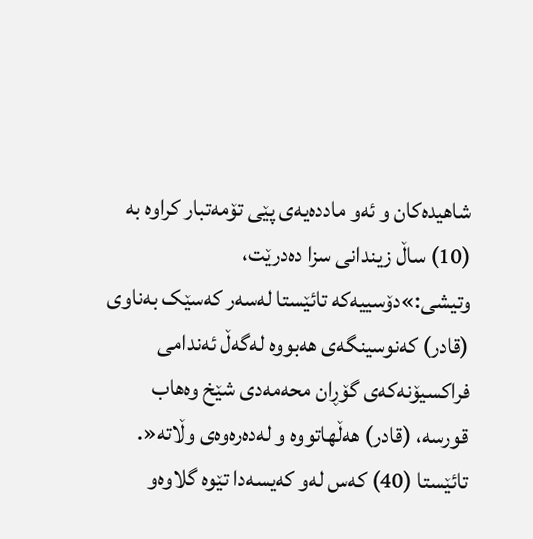شاهیده‌کان و ئه‌و مادده‌یه‌ى پێى تۆمه‌تبار کراوه‌ به‌ (10) ساڵ زیندانى سزا ده‌درێت، وتیشى:»دۆسییه‌که‌ تائێستا له‌سه‌ر که‌سێک به‌ناوى (قادر) که‌نوسینگه‌ى هه‌بووه‌ لەگەڵ ئەندامی فراکسیۆنەکەی گۆڕان محه‌مه‌دى شێخ وه‌هاب قورسه‌، (قادر) هه‌ڵهاتووه‌ و له‌ده‌ره‌وه‌ى وڵاته‌«. تائێستا (40) که‌س له‌و که‌یسه‌دا تێوه‌ گلاوه‌و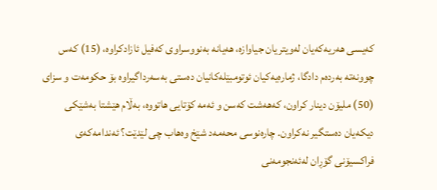که‌یسى هه‌ریه‌که‌یان له‌ویتریان جیاوازه‌، هه‌یانه‌ به‌نووسراوى که‌فیل ئازادکراوه‌، (15) که‌س چوونه‌ته‌ به‌رده‌م دادگا، ژماره‌یه‌کیان ئوتومبێله‌کانیان دەستی بەسەرداگیراوە بۆ حکومه‌ت و سزاى (50) ملیۆن دینار کراون، که‌هه‌شت که‌سن و ئه‌مه‌ کۆتایى هاتووه‌، به‌ڵام هێشتا به‌شێکى دیکه‌یان ده‌ستگیر نه‌کراون. چاره‌نوسى محه‌مه‌د شێخ وه‌هاب چى لێدێت؟ ئه‌ندامه‌که‌ى فراکسیۆنى گۆڕان له‌ئه‌نجومه‌نى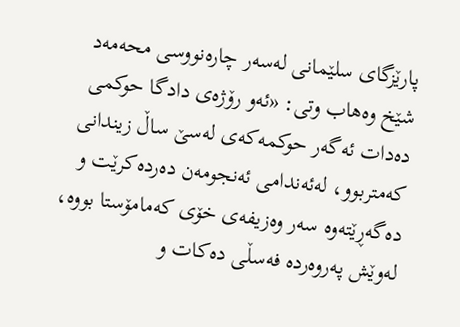پارێزگاى سلێمانى له‌سه‌ر چاره‌نووسى محه‌مه‌د شێخ وه‌هاب وتی: «ئه‌و رۆژه‌ى دادگا حوکمى ده‌دات ئه‌گه‌ر حوکمه‌که‌ى له‌سێ ساڵ زیندانى که‌متربوو، له‌ئه‌ندامى ئه‌نجومه‌ن ده‌رده‌کرێت و ده‌گه‌ڕێته‌وه‌ سه‌ر وه‌زیفه‌ى خۆى که‌مامۆستا بووه‌، له‌وێش په‌روه‌رده‌ فه‌سڵى ده‌کات و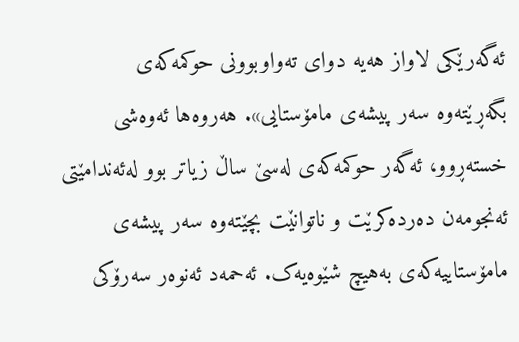ئه‌گه‌رێکى لاواز هه‌یه‌ دواى ته‌واوبوونى حوکمه‌که‌ى بگه‌ڕێته‌وه‌ سه‌ر پیشه‌ى مامۆستایی». هه‌روه‌ها ئه‌وه‌شى خسته‌ڕوو، ئەگەر حوکمه‌که‌ى له‌سێ ساڵ زیاتر بوو له‌ئه‌ندامێتى ئه‌نجومه‌ن ده‌رده‌کرێت و ناتوانێت بچێته‌وه‌ سه‌ر پیشه‌ى مامۆستاییه‌که‌ى به‌هیچ شێوه‌یه‌ک. ئه‌حمه‌د ئه‌نوه‌ر سه‌رۆکى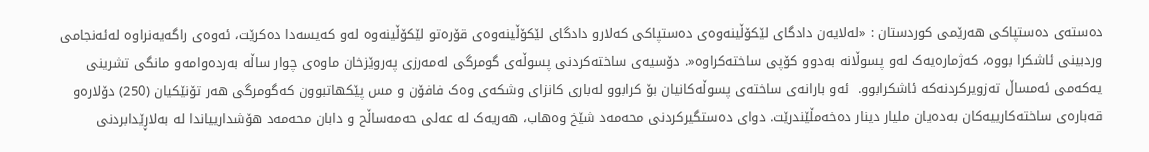ده‌سته‌ى ده‌ستپاکى هه‌رێمى کوردستان : «له‌لایه‌ن دادگاى لێکۆڵینه‌وه‌ى ده‌ستپاکى که‌لارو دادگاى لێکۆڵینه‌وه‌ى قۆره‌تو لێکۆڵینه‌وه‌ له‌و که‌یسه‌دا ده‌کرێت، ئه‌وه‌ى راگه‌یه‌نراوه‌ له‌ئه‌نجامى وردبینى ئاشکرا بووه‌، که‌ژماره‌یه‌ک له‌و پسوڵانه‌ به‌دوو کۆپى ساخته‌کراوه‌«. دۆسیه‌ى ساخته‌کردنى پسوڵه‌ى گومرگى له‌مه‌رزى په‌روێزخان ماوه‌ى چوار ساڵه‌ به‌رده‌وامه‌و مانگى تشرینى یه‌که‌مى ئه‌مساڵ ته‌زویرکردنه‌که‌ ئاشکرابوو.  ئه‌و بارانه‌ى ساخته‌ى پسوڵه‌کانیان بۆ کرابوو له‌بارى کانزاى وشکه‌ى وه‌ک فافۆن و مس پێکهاتبوون که‌گومرگى هه‌ر تۆنێکیان (250) دۆلاره‌و قه‌باره‌ى ساخته‌کارییه‌کان به‌ده‌یان ملیار دینار ده‌خه‌مڵێندرێت. دواى ده‌ستگیرکردنى محه‌مه‌د شێخ وه‌هاب، هه‌ریه‌ک له‌ عه‌لى حه‌مه‌ساڵح و دابان محه‌مه‌د هۆشدارییاندا له‌ به‌لاڕێدابردنى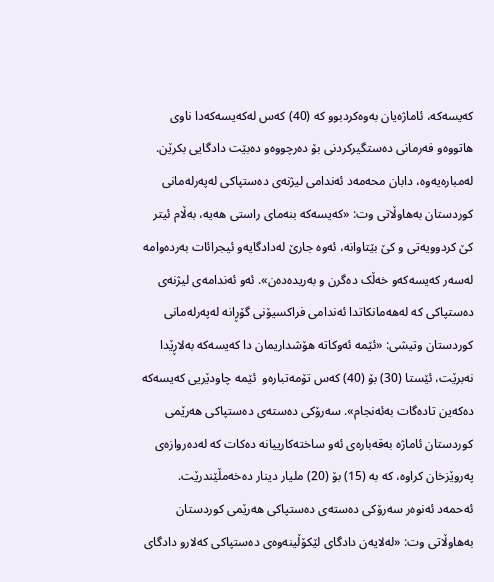که‌یسه‌که‌، ئاماژه‌یان به‌وه‌کردبوو که‌ (40) که‌س له‌که‌یسه‌که‌دا ناوى هاتووه‌و فه‌رمانى ده‌ستگیرکردنى بۆ ده‌رچووه‌و ده‌بێت دادگایى بکرێن. له‌مباره‌یه‌وه‌، دابان محه‌مه‌د ئه‌ندامى لیژنه‌ى ده‌ستپاکى له‌په‌رله‌مانى کوردستان به‌‌هاوڵاتى وت: «که‌یسه‌که‌ بنه‌ماى راستى هه‌یه‌، به‌ڵام ئیتر کێ کردوویه‌تى و کێ بێتاوانه‌، ئه‌وه‌ جارێ له‌دادگایه‌و ئیجرائات به‌رده‌وامه‌ له‌سه‌ر که‌یسه‌که‌و خه‌ڵک ده‌گرن و به‌ریده‌ده‌ن». ئه‌و ئه‌ندامه‌ى لیژنه‌ى ده‌ستپاکى که‌ له‌هه‌مانکاتدا ئه‌ندامى فراکسیۆنى گۆڕانه‌ له‌په‌رله‌مانى کوردستان وتیشی: «ئێمه‌ ئه‌وکاته‌ هۆشداریمان دا که‌یسه‌که‌ به‌لاڕێدا نه‌برێت، ئێستا (30) بۆ (40) که‌س تۆمه‌تباره‌و  ئێمه‌ چاودێریى که‌یسه‌که‌ ده‌که‌ین تاده‌گات به‌ئه‌نجام». سه‌رۆکى ده‌سته‌ى ده‌ستپاکى هه‌رێمى کوردستان ئاماژه‌ به‌قه‌باره‌ى ئه‌و ساخته‌کارییانه‌ ده‌کات که‌ له‌ده‌روازه‌ى په‌روێزخان کراوه‌، که‌ به‌ (15) بۆ (20) ملیار دینار ده‌خه‌مڵێندرێت. ئه‌حمه‌د ئه‌نوه‌ر سه‌رۆکى ده‌سته‌ى ده‌ستپاکى هه‌رێمى کوردستان به‌‌هاوڵاتى وت: «له‌لایه‌ن دادگاى لێکۆڵینه‌وه‌ى ده‌ستپاکى که‌لارو دادگاى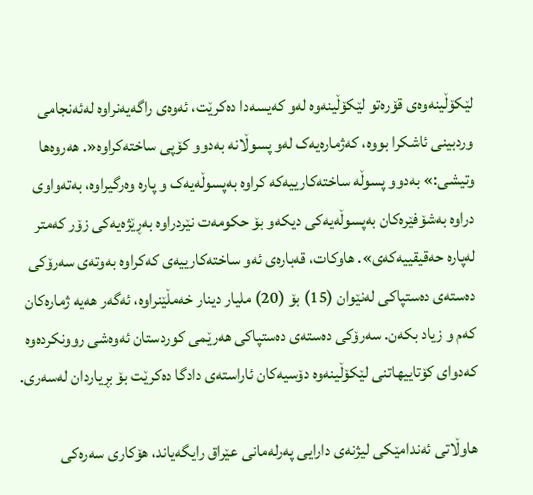لێکۆڵینه‌وه‌ى قۆره‌تو لێکۆڵینه‌وه‌ له‌و که‌یسه‌دا ده‌کرێت، ئه‌وه‌ى راگه‌یه‌نراوه‌ له‌ئه‌نجامى وردبینى ئاشکرا بووه‌، که‌ژماره‌یه‌ک له‌و پسوڵانه‌ به‌دوو کۆپى ساخته‌کراوه‌«. هه‌روه‌ها وتیشى:» به‌دوو پسوڵه‌ ساخته‌کارییه‌که‌ کراوه‌ به‌پسوڵه‌یه‌ک و پاره‌ وه‌رگیراوه‌، به‌ته‌واوى دراوه‌ به‌شۆفێره‌کان به‌پسوڵه‌یه‌کى دیکه‌و بۆ حکومه‌ت نێردراوه‌ به‌ڕێژه‌یه‌کى زۆر که‌متر له‌پاره‌ حه‌قیقییه‌که‌ى». هاوکات، قه‌باره‌ى ئه‌و ساخته‌کارییه‌ى که‌کراوه‌ به‌وته‌ى سه‌رۆکى ده‌سته‌ى ده‌ستپاکى له‌نێوان (15) بۆ (20) ملیار دینار خه‌مڵێنراوه‌، ئه‌گه‌ر هه‌یه‌ ژماره‌کان که‌م و زیاد بکه‌ن. سه‌رۆکى ده‌سته‌ى ده‌ستپاکى هه‌رێمى کوردستان ئه‌وه‌شى روونکرده‌وه‌ که‌دواى کۆتاییهاتنى لێکۆڵینه‌وه‌ دۆسیه‌کان ئاراسته‌ى دادگا ده‌کرێت بۆ بڕیاردان له‌سه‌رى.

هاوڵاتى ئه‌ندامێکى لیژنه‌ى دارایى په‌رله‌مانى عێراق رایگه‌یاند، هۆکارى سه‌ره‌کى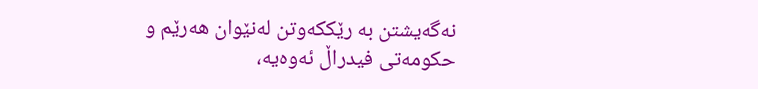نه‌گه‌یشتن به‌ رێککه‌وتن له‌نێوان هه‌رێم و حکومه‌تى فیدراڵ ئه‌وه‌یه‌،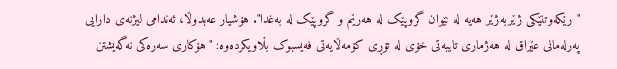"رێکه‌وتنێکى ژێربه‌ژێر هه‌یه‌ له‌ نێوان گروپێک له‌ هه‌رێم و گروپێک له‌ به‌غدا". هۆشیار عه‌بدوڵا، ئه‌ندامى لیژنه‌ى دارایى په‌رله‌مانى عێراق له‌ هه‌ژمارى تایبه‌تى خۆى له‌ تۆڕى کۆمه‌ڵایه‌تى فه‌یسبوک بڵاویکرده‌وه‌: "هۆکارى سه‌ره‌کى نه‌گه‌یشتن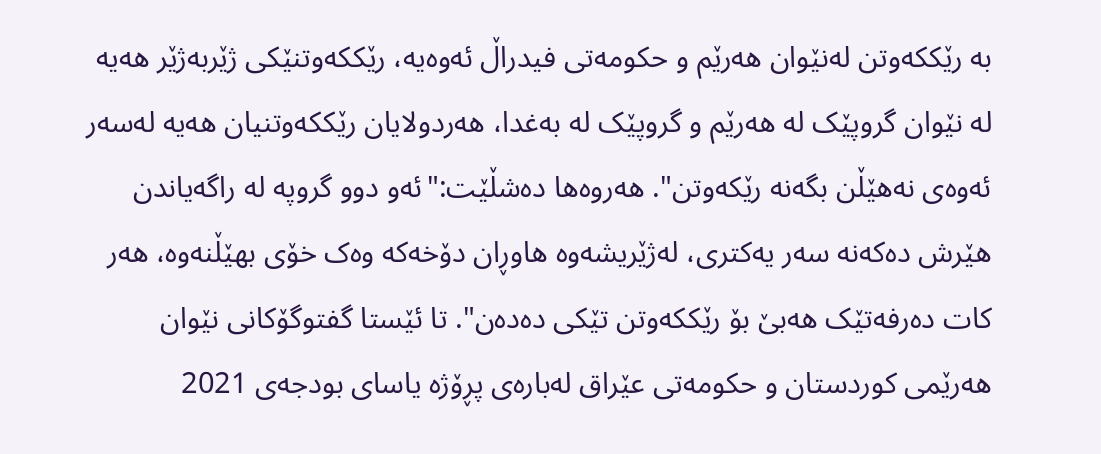به‌ رێککه‌وتن له‌نێوان هه‌رێم و حکومه‌تى فیدراڵ ئه‌وه‌یه‌، رێککه‌وتنێکى ژێربه‌ژێر هه‌یه‌ له‌ نێوان گروپێک له‌ هه‌رێم و گروپێک له‌ به‌غدا، هه‌ردولایان رێککه‌وتنیان هه‌یه‌ له‌سه‌ر ئه‌وه‌ى نه‌هێڵن بگه‌نه‌ رێکه‌وتن". هه‌روه‌ها ده‌شڵێت:"ئه‌و دوو گروپه‌ له‌ راگه‌یاندن هێرش ده‌که‌نه‌ سه‌ر یه‌کتری، له‌ژێریشه‌وه‌ هاوڕان دۆخه‌که‌ وه‌ک خۆى بهێڵنه‌وه‌، هه‌ر کات ده‌رفه‌تێک هه‌بێ بۆ رێککه‌وتن تێکى ده‌ده‌ن". تا ئێستا گفتوگۆکانى نێوان هه‌رێمى کوردستان و حکومه‌تى عێراق له‌باره‌ى پڕۆژه‌ یاساى بودجه‌ى 2021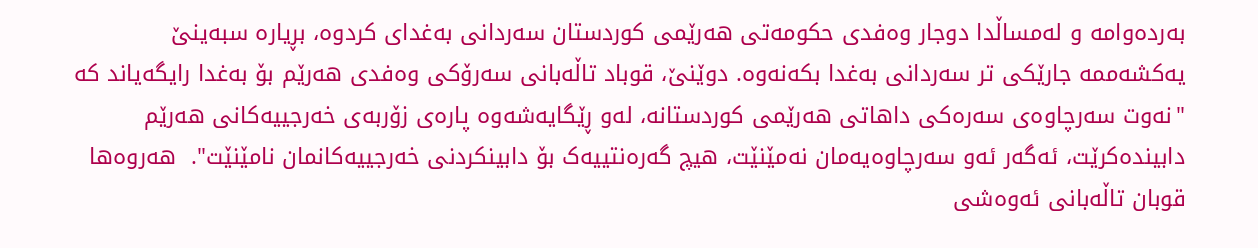به‌رده‌وامه‌ و له‌مساڵدا دوجار وه‌فدى حکومه‌تى هه‌رێمى کوردستان سه‌ردانى به‌غداى کردوه‌، بڕیاره‌ سبه‌ینێ یه‌کشه‌ممه‌ جارێکى تر سه‌ردانى به‌غدا بکه‌نه‌وه‌. دوێنێ، قوباد تاڵه‌بانى سه‌رۆکى وه‌فدى هه‌رێم بۆ به‌غدا رایگه‌یاند که‌   "نه‌وت سه‌رچاوه‌ى سه‌ره‌کى داهاتى هه‌رێمى کوردستانه‌، له‌و ڕێگایه‌شه‌وه‌ پاره‌ى زۆربه‌ى خه‌رجییه‌کانى هه‌رێم دابینده‌کرێت، ئه‌گه‌ر ئه‌و سه‌رچاوه‌یه‌مان نه‌مێنێت، هیچ گه‌ره‌نتییه‌ک بۆ دابینکردنى خه‌رجییه‌کانمان نامێنێت".  هه‌روه‌ها قوبان تاڵه‌بانى ئه‌وه‌شى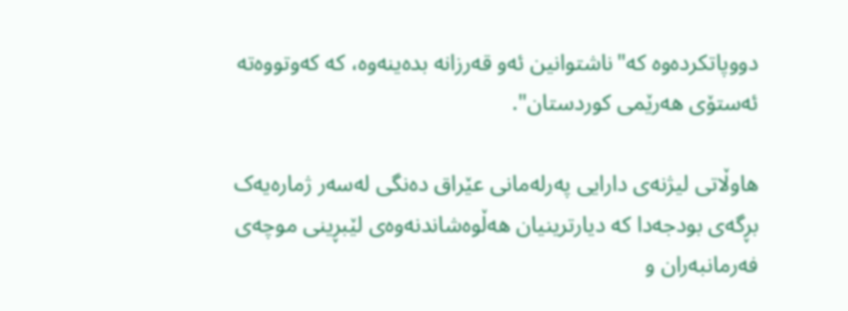دووپاتکرده‌وه‌ که‌"ناشتوانین ئه‌و قه‌رزانه‌ بده‌ینه‌وه‌،‌ که‌ که‌وتووه‌ته‌ ئه‌ستۆى هه‌رێمى کوردستان".

هاوڵاتى لیژنه‌ى دارایى په‌رله‌مانى عێراق ده‌نگى له‌سه‌ر ژماره‌یه‌ک بڕگه‌ى بودجه‌دا که‌ دیارترینیان هه‌ڵوه‌شاندنه‌وه‌ى لێبڕینى موچه‌ى فه‌رمانبه‌ران و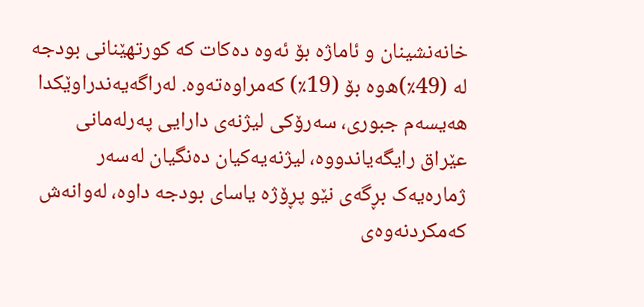خانه‌نشینان و ئاماژه‌ بۆ ئه‌وه‌ ده‌کات که‌ کورتهێنانى بودجه‌ له‌ (49٪)ه‌وه‌ بۆ (19٪) که‌مراوه‌ته‌وه‌. له‌راگه‌یه‌ندراوێکدا هه‌یسه‌م جبوری، سه‌رۆکى لیژنه‌ى دارایى په‌رله‌مانى عێراق رایگه‌یاندووه‌، لیژنه‌یه‌کیان ده‌نگیان له‌سه‌ر ژماره‌یه‌ک بڕگه‌ى نێو پڕۆژه‌ یاساى بودجه‌ داوه‌، له‌وانه‌ش که‌مکردنه‌وه‌ى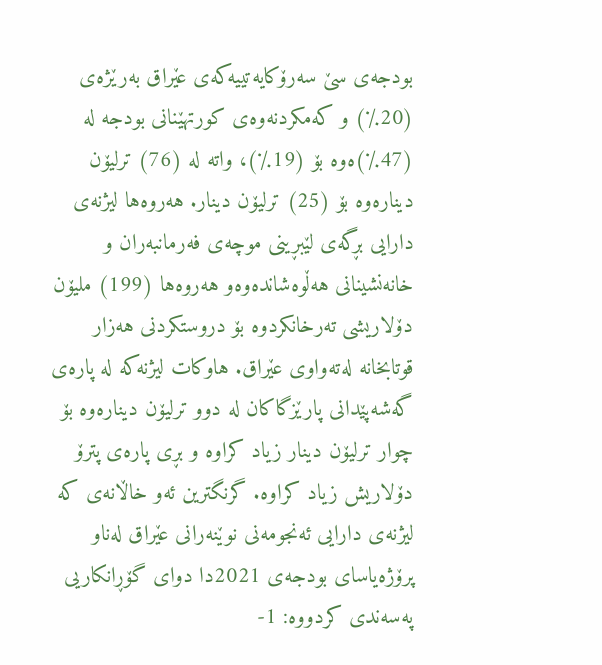بودجه‌ى سێ سه‌رۆکایه‌تییه‌که‌ى عێراق به‌رێژه‌ى (20٪) و که‌مکردنه‌وه‌ى کورتهێنانى بودجه‌ له‌ (47٪)ه‌وه‌ بۆ (19٪)، واته‌ له‌ (76) ترلیۆن دیناره‌وه‌ بۆ (25) ترلیۆن دینار. هه‌روه‌ها لیژنه‌ى دارایى بڕگه‌ى لێبڕینى موچه‌ى فه‌رمانبه‌ران و خانه‌نشینانى هه‌ڵوه‌شانده‌وه‌و هه‌روه‌ها (199) ملیۆن دۆلاریشى ته‌رخانکردوه‌ بۆ دروستکردنى هه‌زار قوتابخانه‌ له‌ته‌واوى عێراق. هاوکات لیژنه‌که‌ له‌ پاره‌ى گه‌شه‌پێدانى پارێزگاکان له‌ دوو ترلیۆن دیناره‌وه‌ بۆ چوار ترلیۆن دینار زیاد کراوه‌ و بڕى پاره‌ى پترۆ دۆلاریش زیاد کراوه‌. گرنگترین ئه‌و خاڵانه‌ى که‌ لیژنه‌ى دارایى ئه‌نجومه‌نى نوێنه‌رانى عێراق له‌ناو پرۆژه‌یاسای بودجه‌ی 2021دا دوای گۆڕانکاریى په‌سه‌ندى کردووه‌: 1-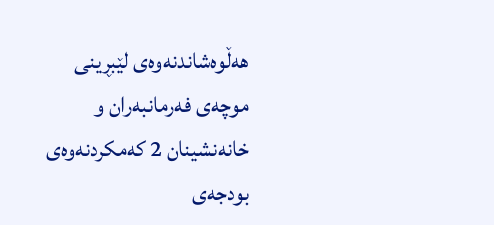هه‌ڵوه‌شاندنه‌وه‌ى لێبڕینى موچه‌ى فه‌رمانبه‌ران و خانه‌نشینان 2 که‌مکردنه‌وه‌ى بودجه‌ى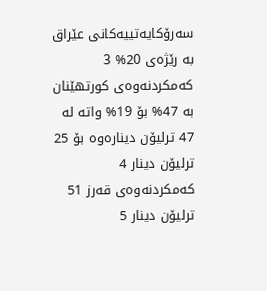سه‌رۆکایه‌تییه‌کانى عێراق به‌ رێژه‌ى 20% 3 که‌مکردنه‌وه‌ى کورتهێنان به‌ 47% بۆ 19% واته‌ له‌ 47 ترلیۆن دیناره‌وه‌ بۆ 25 ترلیۆن دینار 4 که‌مکردنه‌وه‌ى قه‌رز 51 ترلیۆن دینار 5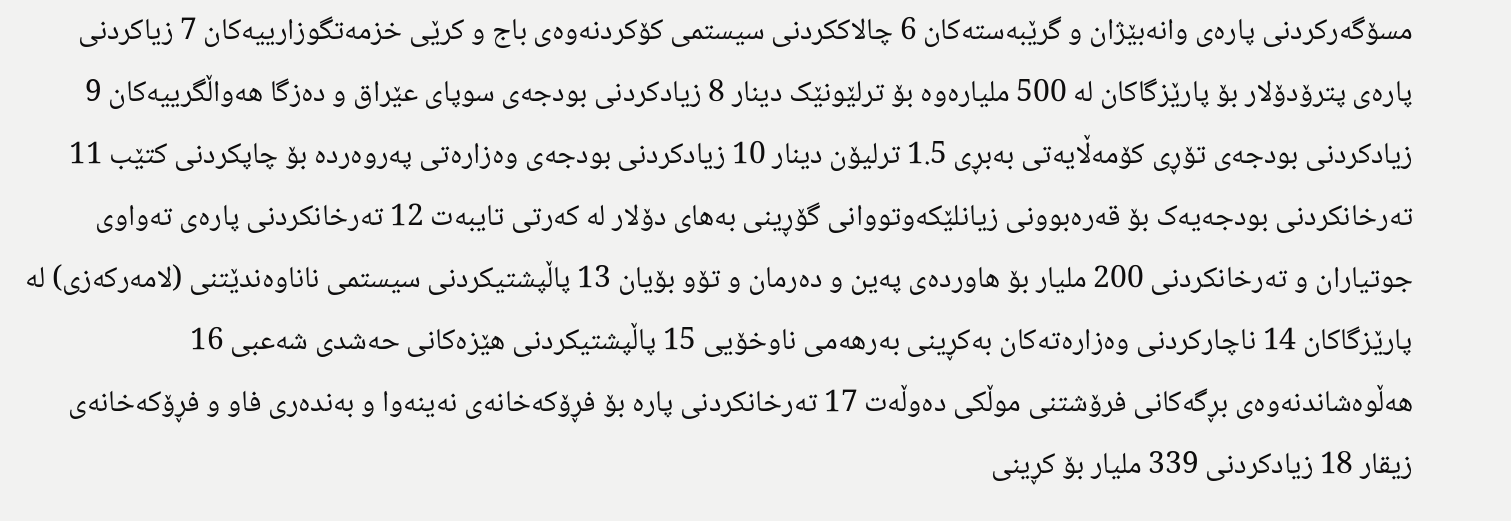مسۆگه‌رکردنى پاره‌ى وانه‌بێژان و گرێبه‌سته‌کان 6 چالاککردنى سیستمى کۆکردنه‌وه‌ى باج و کرێى خزمه‌تگوزارییه‌کان 7 زیاکردنى پاره‌ى پترۆدۆلار بۆ پارێزگاکان له‌ 500 ملیاره‌وه‌ بۆ ترلێونێک دینار 8 زیادکردنى بودجه‌ى سوپاى عێراق و ده‌زگا هه‌واڵگرییه‌کان 9 زیادکردنى بودجه‌ى تۆڕى کۆمه‌ڵایه‌تى به‌بڕى 1.5 ترلیۆن دینار 10 زیادکردنى بودجه‌ى وه‌زاره‌تى په‌روه‌رده‌ بۆ چاپکردنى کتێب 11 ته‌رخانکردنى بودجه‌یه‌ک بۆ قه‌ره‌بوونى زیانلێکه‌وتووانى گۆڕینى به‌هاى دۆلار له‌ که‌رتى تایبه‌ت 12 ته‌رخانکردنى پاره‌ى ته‌واوى جوتیاران و ته‌رخانکردنى 200 ملیار بۆ هاورده‌ى په‌ین و ده‌رمان و تۆو بۆیان 13 پاڵپشتیکردنى سیستمى ناناوه‌ندێتنى (لامه‌رکه‌زی) له‌ پارێزگاکان 14 ناچارکردنى وه‌زاره‌ته‌کان به‌کڕینى به‌رهه‌مى ناوخۆیی 15 پاڵپشتیکردنى هێزه‌کانى حه‌شدى شه‌عبی 16 هه‌ڵوه‌شاندنه‌وه‌ى بڕگه‌کانى فرۆشتنى موڵکى ده‌وڵه‌ت 17 ته‌رخانکردنى پاره‌ بۆ فڕۆکه‌خانه‌ى نه‌ینه‌وا و به‌نده‌رى فاو و فڕۆکه‌خانه‌ى زیقار 18 زیادکردنى 339 ملیار بۆ کڕینى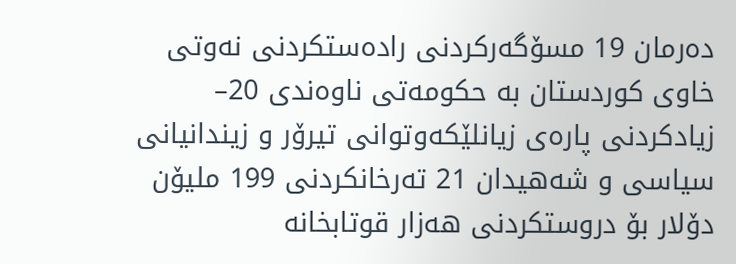ده‌رمان 19 مسۆگه‌رکردنى راده‌ستکردنى نه‌وتى خاوى کوردستان به‌ حکومه‌تى ناوه‌ندی 20– زیادکردنى پاره‌ى زیانلێکه‌وتوانى تیرۆر و زیندانیانى سیاسى و شه‌هیدان 21 ته‌رخانکردنى 199 ملیۆن دۆلار بۆ دروستکردنى هه‌زار قوتابخانه‌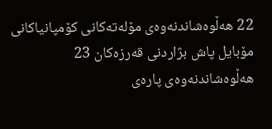22 هه‌ڵوه‌شاندنه‌وه‌ى مۆله‌ته‌کانى کۆمپانیاکانى مۆبایل پاش بژاردنى قه‌رزه‌کان 23 هه‌ڵوه‌شاندنه‌وه‌ى پاره‌ى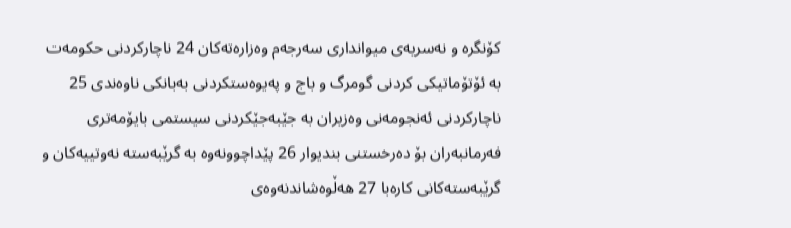کۆنگره‌ و نه‌سریه‌ى میواندارى سه‌رجه‌م وه‌زاره‌ته‌کان 24 ناچارکردنى حکومه‌ت به‌ ئۆتۆماتیکى کردنى گومرگ و باج و په‌یوه‌ستکردنى به‌بانکى ناوه‌ندی 25 ناچارکردنى ئه‌نجومه‌نى وه‌زیران به‌ جێبه‌جێکردنى سیستمى بایۆمه‌ترى فه‌رمانبه‌ران بۆ ده‌رخستنى بندیوار 26 پێداچوونه‌وه‌ به‌ گرێبه‌سته‌ نه‌وتییه‌کان و گرێبه‌سته‌کانى کاره‌با 27 هه‌ڵوه‌شاندنه‌وه‌ى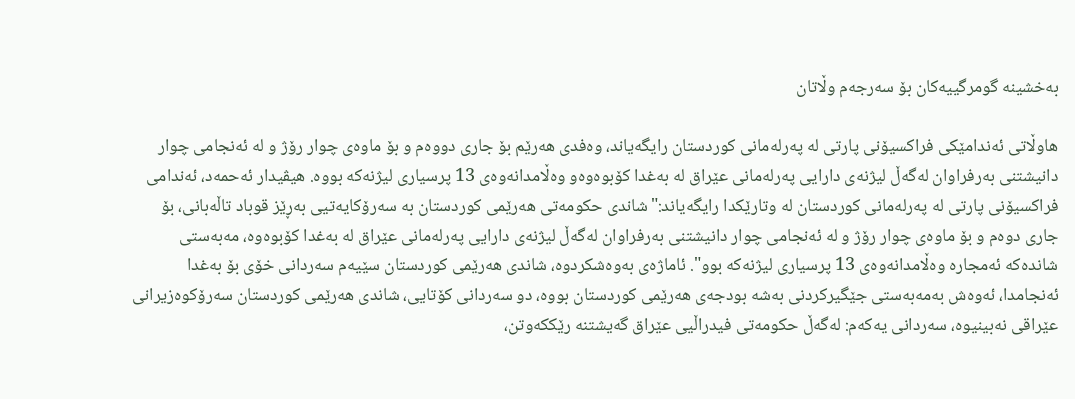به‌خشینه‌ گومرگییه‌کان بۆ سه‌رجه‌م وڵاتان

هاوڵاتى ئه‌ندامێکى فراکسیۆنى پارتى له‌ په‌رله‌مانى کوردستان رایگه‌یاند، وه‌فدى هه‌رێم بۆ جارى دووه‌م و بۆ ماوه‌ى چوار رۆژ و له‌ ئه‌نجامى چوار دانیشتنى به‌رفراوان له‌گه‌ڵ لیژنه‌ى دارایى په‌رله‌مانى عێراق له‌ به‌غدا کۆبوه‌وه‌و وه‌ڵامدانه‌وه‌ى 13 پرسیارى لیژنه‌که‌ بووه‌. هیڤیدار ئه‌حمه‌د، ئه‌ندامى فراکسیۆنى پارتى له‌ په‌رله‌مانى کوردستان له‌ وتارێکدا رایگه‌یاند:"شاندى حکومه‌تى هه‌رێمى کوردستان به‌ سه‌رۆکایه‌تیى به‌ڕێز قوباد تاڵه‌بانی، بۆ جارى دوه‌م و بۆ ماوه‌ى چوار رۆژ و له‌ ئه‌نجامى چوار دانیشتنى به‌رفراوان له‌گه‌ڵ لیژنه‌ى دارایى په‌رله‌مانى عێراق له‌ به‌غدا کۆبوه‌وه‌، مه‌به‌ستى شانده‌که‌ ئه‌مجاره‌ وه‌ڵامدانه‌وه‌ى 13 پرسیارى لیژنه‌که‌ بوو". ئاماژه‌ى به‌وه‌شکردوه‌، شاندى هه‌رێمى کوردستان سێیه‌م سه‌ردانى خۆى بۆ به‌غدا ئه‌نجامدا، ئه‌وه‌ش به‌مه‌به‌ستى جێگیرکردنى به‌شه‌ بودجه‌ى هه‌رێمى کوردستان بووه‌، دو سه‌ردانى کۆتایی، شاندى هه‌رێمى کوردستان سه‌رۆکوه‌زیرانى عێراقى نه‌بینیوه‌، سه‌ردانى یه‌که‌م: له‌گه‌ڵ حکومه‌تى فیدراڵیى عێراق گه‌یشتنه‌ رێککه‌وتن،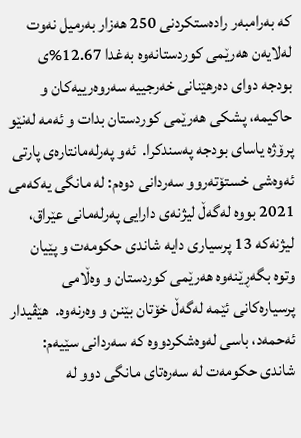که‌ به‌رامبه‌ر راده‌ستکردنى 250 هه‌زار به‌رمیل نه‌وت له‌لایه‌ن هه‌رێمى کوردستانه‌وه‌ به‌غدا 12.67%ى بودجه‌ دواى ده‌رهێنانى خه‌رجییه‌ سه‌روه‌رییه‌کان و حاکیمه‌، پشکى هه‌رێمى کوردستان بدات و ئه‌مه‌ له‌نێو پرۆژه‌ یاساى بودجه‌ په‌سندکرا.  ئه‌و په‌رله‌مانتاره‌ى پارتى ئه‌وه‌شى خستۆته‌روو سه‌ردانى دوه‌م: له‌ مانگى یه‌که‌مى 2021 بووه‌ له‌گه‌ڵ لیژنه‌ى دارایى په‌رله‌مانى عێراق، لیژنه‌که‌ 13 پرسیارى دایه‌ شاندى حکومه‌ت و پێیان وتوه‌ بگه‌ڕێنه‌وه‌ هه‌رێمى کوردستان و وه‌ڵامى پرسیاره‌کانى ئێمه‌ له‌گه‌ڵ خۆتان بێنن و وه‌رنه‌وه‌.  هێڤیدار ئه‌حمه‌د، باسى له‌وه‌شکردووه‌ که‌ سه‌ردانى سێیه‌م: شاندى حکومه‌ت له‌ سه‌ره‌تاى مانگى دوو له‌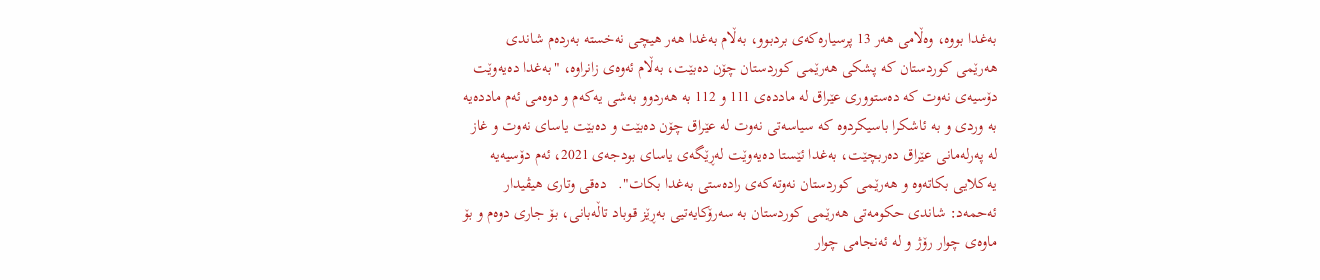به‌غدا بووه‌، وه‌ڵامى هه‌ر 13 پرسیاره‌که‌ى بردبوو، به‌ڵام به‌غدا هه‌ر هیچى نه‌خسته‌ به‌رده‌م شاندى هه‌رێمى کوردستان که‌ پشکى هه‌رێمى کوردستان چۆن ده‌بێت، به‌ڵام ئه‌وه‌ى زانراوه‌، "به‌غدا ده‌یه‌وێت دۆسیه‌ى نه‌وت که‌ ده‌ستوورى عێراق له‌ مادده‌ى 111 و 112 به‌ هه‌ردوو به‌شى یه‌که‌م و دوه‌مى ئه‌م مادده‌یه‌ به‌ وردى و به‌ ئاشکرا باسیکردوه‌ که‌ سیاسه‌تى نه‌وت له‌ عێراق چۆن ده‌بێت و ده‌بێت یاساى نه‌وت و غاز له‌ په‌رله‌مانى عێراق ده‌ربچێت، به‌غدا ئێستا ده‌یه‌وێت له‌ڕێگه‌ى یاساى بودجه‌ى 2021، ئه‌م دۆسیه‌یه‌ یه‌کلایى بکاته‌وه‌ و هه‌رێمى کوردستان نه‌وته‌که‌ى راده‌ستى به‌غدا بکات".   ده‌قى وتار‌ى هیڤیدار ئه‌حمه‌د: شاندى حکومه‌تى هه‌رێمى کوردستان به‌ سه‌رۆکایه‌تیى به‌ڕێز قوباد تاڵه‌بانی، بۆ جارى دوه‌م و بۆ ماوه‌ى چوار رۆژ و له‌ ئه‌نجامى چوار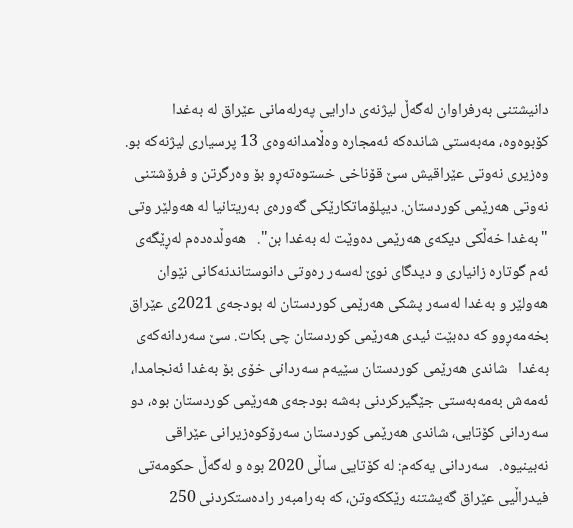دانیشتنى به‌رفراوان له‌گه‌ڵ لیژنه‌ى دارایى په‌رله‌مانى عێراق له‌ به‌غدا کۆبوه‌وه‌، مه‌به‌ستى شانده‌که‌ ئه‌مجاره‌ وه‌ڵامدانه‌وه‌ى 13 پرسیارى لیژنه‌که‌ بو. وه‌زیرى نه‌وتى عێراقیش سێ قۆناخى خستوه‌ته‌ڕو بۆ وه‌رگرتن و فرۆشتنى نه‌وتى هه‌رێمى کوردستان. دیپلۆماتکارێکى گه‌وره‌ى به‌ریتانیا له‌ هه‌ولێر وتى "به‌غدا خه‌ڵکى دیکه‌ى هه‌رێمى ده‌وێت له‌ به‌غدا بن".   هه‌وڵده‌ده‌م له‌ڕێگه‌ى ئه‌م گوتاره‌ زانیارى و دیدگاى نوێ له‌سه‌ر ره‌وتى دانوستاندنه‌کانى نێوان هه‌ولێر و به‌غدا له‌سه‌ر پشکى هه‌رێمى کوردستان له‌ بودجه‌ى 2021ى عێراق بخه‌مه‌ڕوو که‌ ده‌بێت ئیدى هه‌رێمى کوردستان چى بکات. سێ سه‌ردانه‌که‌ى به‌غدا   شاندى هه‌رێمى کوردستان سێیه‌م سه‌ردانى خۆى بۆ به‌غدا ئه‌نجامدا، ئه‌مه‌ش به‌مه‌به‌ستى جێگیرکردنى به‌شه‌ بودجه‌ى هه‌رێمى کوردستان بوه‌، دو سه‌ردانى کۆتایی، شاندى هه‌رێمى کوردستان سه‌رۆکوه‌زیرانى عێراقى نه‌بینیوه‌.   سه‌ردانى یه‌که‌م: له‌ کۆتایى ساڵى 2020 بوه‌ و له‌گه‌ڵ حکومه‌تى فیدراڵیى عێراق گه‌یشتنه‌ رێککه‌وتن، که‌ به‌رامبه‌ر راده‌ستکردنى 250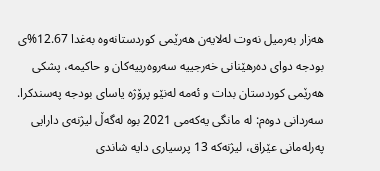هه‌زار به‌رمیل نه‌وت له‌لایه‌ن هه‌رێمى کوردستانه‌وه‌ به‌غدا 12.67%ى بودجه‌ دواى ده‌رهێنانى خه‌رجییه‌ سه‌روه‌رییه‌کان و حاکیمه‌، پشکى هه‌رێمى کوردستان بدات و ئه‌مه‌ له‌نێو پرۆژه‌ یاساى بودجه‌ په‌سندکرا.   سه‌ردانى دوه‌م: له‌ مانگى یه‌که‌مى 2021 بوه‌ له‌گه‌ڵ لیژنه‌ى دارایى په‌رله‌مانى عێراق، لیژنه‌که‌ 13 پرسیارى دایه‌ شاندى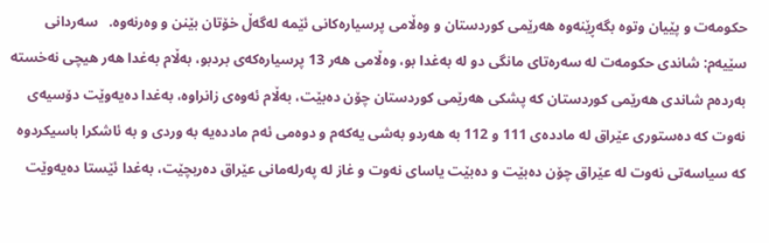حکومه‌ت و پێیان وتوه‌ بگه‌ڕێنه‌وه‌ هه‌رێمى کوردستان و وه‌ڵامى پرسیاره‌کانى ئێمه‌ له‌گه‌ڵ خۆتان بێنن و وه‌رنه‌وه‌.   سه‌ردانى سێیه‌م: شاندى حکومه‌ت له‌ سه‌ره‌تاى مانگى دو له‌ به‌غدا بو، وه‌ڵامى هه‌ر 13 پرسیاره‌که‌ى بردبو، به‌ڵام به‌غدا هه‌ر هیچى نه‌خسته‌ به‌رده‌م شاندى هه‌رێمى کوردستان که‌ پشکى هه‌رێمى کوردستان چۆن ده‌بێت، به‌ڵام ئه‌وه‌ى زانراوه‌، به‌غدا ده‌یه‌وێت دۆسیه‌ى نه‌وت که‌ ده‌ستورى عێراق له‌ مادده‌ى 111 و 112 به‌ هه‌ردو به‌شى یه‌که‌م و دوه‌مى ئه‌م مادده‌یه‌ به‌ وردى و به‌ ئاشکرا باسیکردوه‌ که‌ سیاسه‌تى نه‌وت له‌ عێراق چۆن ده‌بێت و ده‌بێت یاساى نه‌وت و غاز له‌ په‌رله‌مانى عێراق ده‌ربچێت، به‌غدا ئێستا ده‌یه‌وێت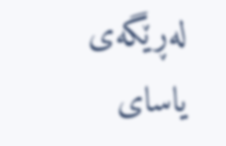له‌ڕێگه‌ى یاساى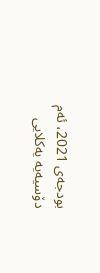بودجه‌ى 2021، ئه‌م دۆسیه‌یه‌ یه‌کلایى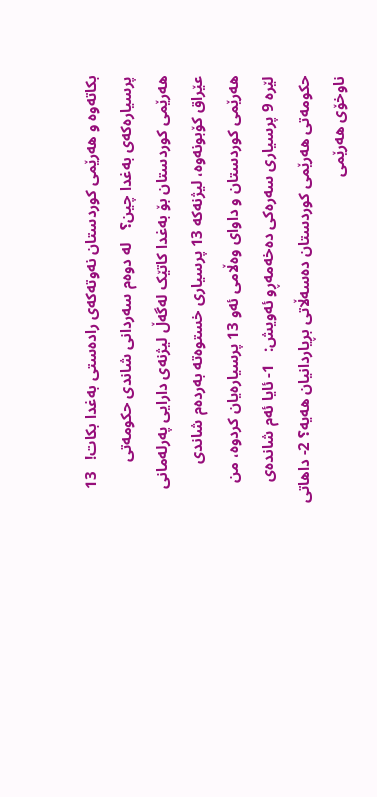بکاته‌وه‌ و هه‌رێمى کوردستان نه‌وته‌که‌ى راده‌ستى به‌غدا بکات!   13 پرسیاره‌که‌ى به‌غدا چین؟   له‌ دوه‌م سه‌ردانى شاندى حکومه‌تى هه‌رێمى کوردستان بۆ به‌غدا کاتێک له‌گه‌ڵ لیژنه‌ى دارایى په‌رله‌مانى عێراق کۆبونه‌وه‌، لیژنه‌که‌ 13 پرسیارى خستوه‌ته‌ به‌رده‌م شاندى هه‌رێمى کوردستان و داواى وه‌ڵامى ئه‌و 13 پرسیاره‌یان کردوه‌، من لێره‌ 9 پرسیارى سه‌ره‌کى ده‌خه‌مه‌ڕو ئه‌ویش:   1- ئایا ئه‌م شانده‌ى حکومه‌تى هه‌رێمى کوردستان ده‌سه‌ڵاتى بڕیاردانیان هه‌یه‌؟ 2- داهاتى ناوخۆى هه‌رێمى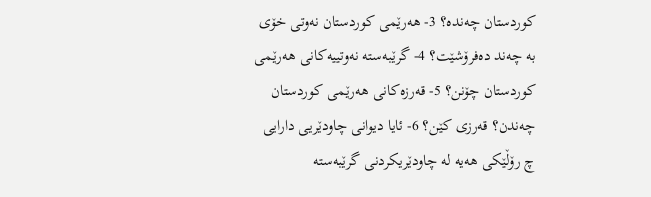کوردستان چه‌نده‌؟ 3- هه‌رێمى کوردستان نه‌وتى خۆى به‌ چه‌ند ده‌فرۆشێت؟ 4- گرێبه‌سته‌ نه‌وتییه‌کانى هه‌رێمى کوردستان چۆنن؟ 5- قه‌رزه‌کانى هه‌رێمى کوردستان چه‌ندن؟ قه‌رزى کێن؟ 6- ئایا دیوانى چاودێریى دارایى چ رۆڵێکى هه‌یه‌ له‌ چاودێریکردنى گرێبه‌سته‌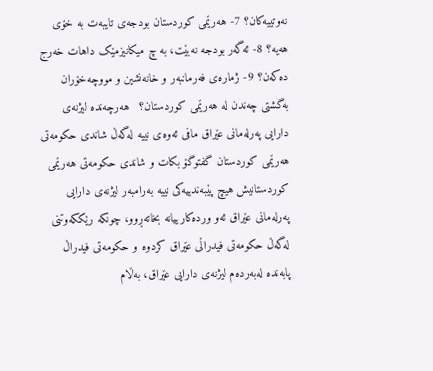نه‌وتییه‌کان؟ 7- هه‌رێمى کوردستان بودجه‌ى تایبه‌ت به‌ خۆى هه‌یه‌؟ 8- ئه‌گه‌ر بودجه‌ نه‌بێت، به‌ چ میکانیزمێک داهات خه‌رج ده‌که‌ن؟ 9- ژماره‌ى فه‌رمانبه‌ر و خانه‌نشین و مووچه‌خۆران به‌گشتى چه‌ندن له‌ هه‌رێمى کوردستان؟   هه‌رچه‌نده‌ لیژنه‌ى دارایى په‌رله‌مانى عێراق مافى ئه‌وه‌ى نییه‌ له‌گه‌ڵ شاندى حکومه‌تى هه‌رێمى کوردستان گفتوگۆ بکات و شاندى حکومه‌تى هه‌رێمى کوردستانیش هیچ پێبه‌ندییه‌کى نییه‌ به‌رامبه‌ر لیژنه‌ى دارایى په‌رله‌مانى عێراق ئه‌و ورده‌کارییانه‌ بخاته‌ڕوو، چونکه‌ رێککه‌وتنى له‌گه‌ڵ حکومه‌تى فیدراڵى عێراق کردوه‌ و حکومه‌تى فیدراڵ پابه‌نده‌ له‌به‌رده‌م لیژنه‌ى دارایى عێراق، به‌ڵام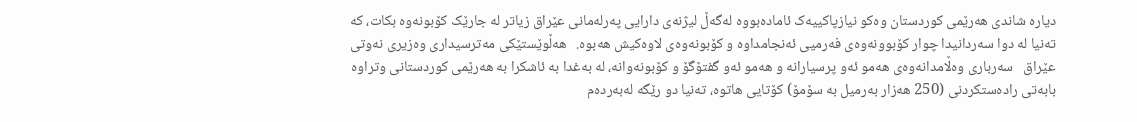دیاره‌ شاندى هه‌رێمى کوردستان وه‌کو نیازپاکییه‌ک ئاماده‌بووه‌ له‌گه‌ڵ لیژنه‌ى دارایى په‌رله‌مانى عێراق زیاتر له‌ جارێک کۆبونه‌وه‌ بکات، که‌ ته‌نیا له‌ دوا سه‌ردانیدا چوار کۆبوونه‌وه‌ى فه‌رمیى ئه‌نجامداوه‌ و کۆبونه‌وه‌ى لاوه‌کیش هه‌بوه‌.   هه‌ڵوێستێکى مه‌ترسیدارى وه‌زیرى نه‌وتى عێراق   سه‌ربارى وه‌ڵامدانه‌وه‌ى هه‌مو ئه‌و پرسیارانه‌ و هه‌مو ئه‌و گفتۆگۆ و کۆبونه‌وانه‌، له‌ به‌غدا به‌ ئاشکرا به‌ هه‌رێمى کوردستانى وتراوه‌ بابه‌تى راده‌ستکردنى (250 هه‌زار به‌رمیل به‌ سۆمۆ) کۆتایى هاتوه‌، ته‌نیا دو رێگه‌ له‌به‌رده‌م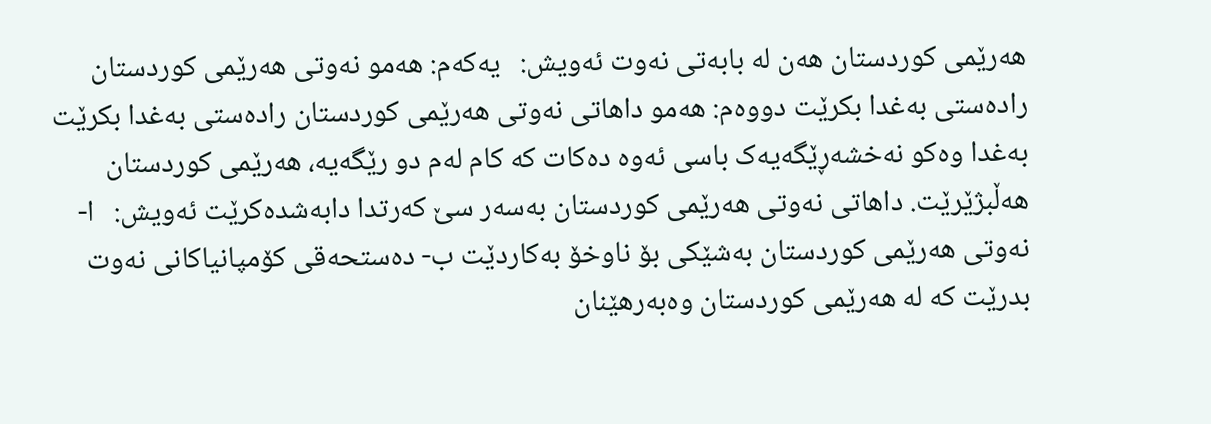هه‌رێمى کوردستان هه‌ن له‌ بابه‌تى نه‌وت ئه‌ویش:   یه‌که‌م: هه‌مو نه‌وتى هه‌رێمى کوردستان راده‌ستى به‌غدا بکرێت دووه‌م: هه‌مو داهاتى نه‌وتى هه‌رێمى کوردستان راده‌ستى به‌غدا بکرێت   به‌غدا وه‌کو نه‌خشه‌ڕێگه‌یه‌ک باسى ئه‌وه‌ ده‌کات که‌ کام له‌م دو رێگه‌یه‌، هه‌رێمى کوردستان هه‌ڵبژێرێت. داهاتى نه‌وتى هه‌رێمى کوردستان به‌سه‌ر سێ که‌رتدا دابه‌شده‌کرێت ئه‌ویش:   ا- نه‌وتى هه‌رێمى کوردستان به‌شێکى بۆ ناوخۆ به‌کاردێت ب- ده‌ستحه‌قى کۆمپانیاکانى نه‌وت بدرێت که‌ له‌ هه‌رێمى کوردستان وه‌به‌رهێنان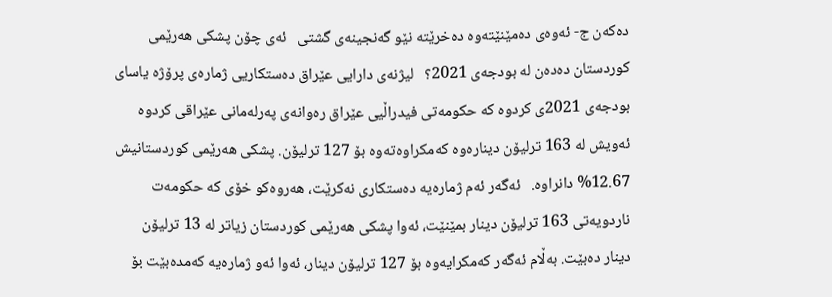ده‌که‌ن ج- ئه‌وه‌ى ده‌مێنێته‌وه‌ ده‌خرێته‌ نێو گه‌نجینه‌ى گشتی   ئه‌ى چۆن پشکى هه‌رێمى کوردستان ده‌ده‌ن له‌ بودجه‌ى 2021؟   لیژنه‌ى دارایى عێراق ده‌ستکاریى ژماره‌ى پرۆژه‌ یاساى بودجه‌ى 2021ى کردوه‌ که‌ حکومه‌تى فیدراڵیى عێراق ره‌وانه‌ى په‌رله‌مانى عێراقى کردوه‌ ئه‌ویش له‌ 163 ترلیۆن دیناره‌وه‌ که‌مکراوه‌ته‌وه‌ بۆ 127 ترلیۆن. پشکى هه‌رێمى کوردستانیش 12.67% دانراوه‌.   ئه‌گه‌ر ئه‌م ژماره‌یه‌ ده‌ستکارى نه‌کرێت، هه‌روه‌کو خۆى که‌ حکومه‌ت ناردویه‌تى 163 ترلیۆن دینار بمێنێت، ئه‌وا پشکى هه‌رێمى کوردستان زیاتر له‌ 13 ترلیۆن دینار ده‌بێت. به‌ڵام ئه‌گه‌ر که‌مکرایه‌وه‌ بۆ 127 ترلیۆن دینار، ئه‌وا ئه‌و ژماره‌یه‌ که‌مده‌بێت بۆ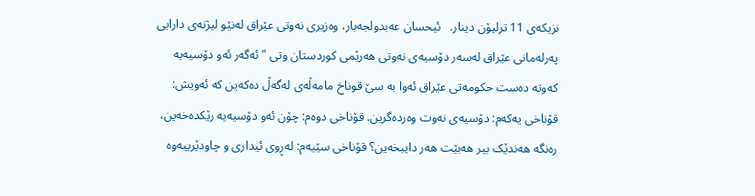نزیکه‌ى 11 ترلیۆن دینار.   ئیحسان عه‌بدولجه‌بار، وه‌زیرى نه‌وتى عێراق له‌نێو لیژنه‌ى دارایى په‌رله‌مانى عێراق له‌سه‌ر دۆسیه‌ى نه‌وتى هه‌رێمى کوردستان وتى "ئه‌گه‌ر ئه‌و دۆسیه‌یه‌ که‌وته‌ ده‌ست حکومه‌تى عێراق ئه‌وا به‌ سێ قوناخ مامه‌ڵه‌ى له‌گه‌ڵ ده‌که‌ین که‌ ئه‌ویش: قۆناخى یه‌که‌م: دۆسیه‌ى نه‌وت وه‌رده‌گرین. قۆناخى دوه‌م: چۆن ئه‌و دۆسیه‌یه‌ رێکده‌خه‌ین، ره‌نگه‌ هه‌ندێک بیر هه‌بێت هه‌ر دایبخه‌ین؟ قۆناخى سێیه‌م: له‌ڕوى ئیدارى و چاودێرییه‌وه‌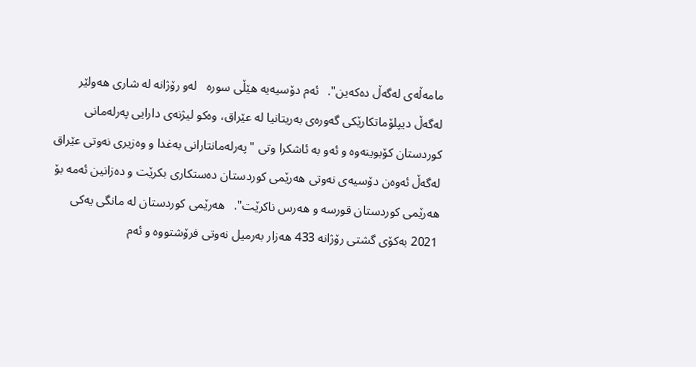مامه‌ڵه‌ى له‌گه‌ڵ ده‌که‌ین".   ئه‌م دۆسیه‌یه‌ هێڵى سوره‌   له‌و رۆژانه‌ له‌ شارى هه‌ولێر له‌گه‌ڵ دیپلۆماتکارێکى گه‌وره‌ى به‌ریتانیا له‌ عێراق، وه‌کو لیژنه‌ى دارایى په‌رله‌مانى کوردستان کۆبوینه‌وه‌ و ئه‌و به‌ ئاشکرا وتى "په‌رله‌مانتارانى به‌غدا و وه‌زیرى نه‌وتى عێراق له‌گه‌ڵ ئه‌وه‌ن دۆسیه‌ى نه‌وتى هه‌رێمى کوردستان ده‌ستکارى بکرێت و ده‌زانین ئه‌مه‌ بۆ هه‌رێمى کوردستان قورسه‌ و هه‌رس ناکرێت".   هه‌رێمى کوردستان له‌ مانگى یه‌کى 2021 به‌کۆى گشتى رۆژانه‌ 433 هه‌زار به‌رمیل نه‌وتى فرۆشتووه‌ و ئه‌م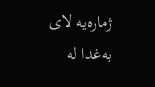ژماره‌یه‌ لاى به‌غدا له‌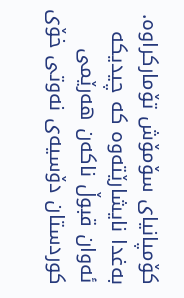کۆمپانیاى سۆمۆش تۆمارکراوه‌.   به‌غدا نایشارێته‌وه‌ که‌ چیدیکه‌ ئه‌وان قبوڵ ناکه‌ن هه‌رێمى کوردستان دۆسیه‌ى نه‌وتى خۆى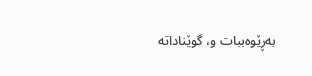به‌ڕێوه‌ببات و، گوێناداته‌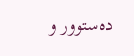ده‌ستوور و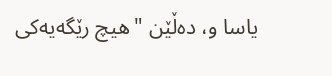یاسا و، ده‌ڵێن "هیچ رێگه‌یه‌کى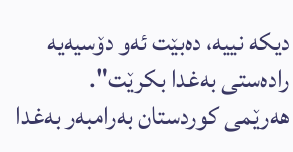دیکه‌ نییه‌، ده‌بێت ئه‌و دۆسیه‌یه‌ راده‌ستى به‌غدا بکرێت".   هه‌رێمى کوردستان به‌رامبه‌ر به‌غدا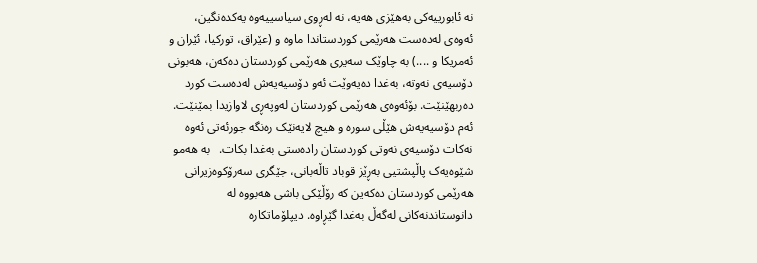نه‌ ئابورییه‌کى به‌هێزى هه‌یه‌، نه‌ له‌ڕوى سیاسییه‌وه‌ یه‌کده‌نگین، ئه‌وه‌ى له‌ده‌ست هه‌رێمى کوردستاندا ماوه‌ و (عێراق، تورکیا، ئێران و ئه‌مریکا و ....) به‌ چاوێک سه‌یرى هه‌رێمى کوردستان ده‌که‌ن، هه‌بونى دۆسیه‌ى نه‌وته‌، به‌غدا ده‌یه‌وێت ئه‌و دۆسیه‌یه‌ش له‌ده‌ست کورد ده‌ربهێنێت. بۆئه‌وه‌ى هه‌رێمى کوردستان له‌وپه‌ڕى لاوازیدا بمێنێت.   ئه‌م دۆسیه‌یه‌ش هێڵى سوره‌ و هیچ لایه‌نێک ره‌نگه‌ جورئه‌تى ئه‌وه‌ نه‌کات دۆسیه‌ى نه‌وتى کوردستان راده‌ستى به‌غدا بکات.   به‌ هه‌مو شێوه‌یه‌ک پاڵپشتیى به‌ڕێز قوباد تاڵه‌بانی، جێگرى سه‌رۆکوه‌زیرانى هه‌رێمى کوردستان ده‌که‌ین که‌ رۆڵێکى باشى هه‌بووه‌ له‌ دانوستاندنه‌کانى له‌گه‌ڵ به‌غدا گێڕاوه‌. دیپلۆماتکاره‌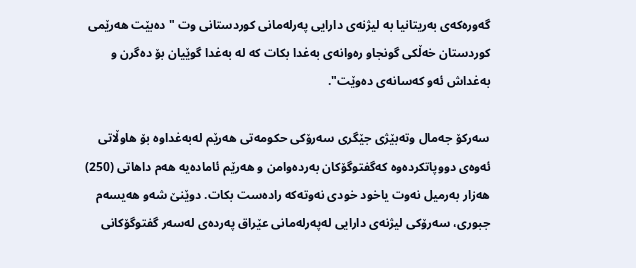گه‌وره‌که‌ى به‌ریتانیا به‌ لیژنه‌ى دارایى په‌رله‌مانى کوردستانى وت "ده‌بێت هه‌رێمى کوردستان خه‌ڵکى گونجاو ره‌وانه‌ى به‌غدا بکات که‌ له‌ به‌غدا گوێیان بۆ ده‌گرن و به‌غداش ئه‌و که‌سانه‌ى ده‌وێت".

سه‌رکۆ جه‌مال وته‌بێژى جێگرى سه‌رۆکى حکومه‌تى هه‌رێم له‌به‌غداوه‌ بۆ ‌هاوڵاتى  ئه‌وه‌ى دووپاتکرده‌وه‌ که‌گفتوگۆکان به‌رده‌وامن و هه‌رێم ئاماده‌یه‌ هه‌م داهاتى (250) هه‌زار به‌رمیل نه‌وت یاخود خودى نه‌وته‌که‌ راده‌ست بکات. دوێنێ شه‌و هه‌یسه‌م جبورى، سه‌رۆکى لیژنه‌ى دارایى له‌په‌رله‌مانى عێراق په‌رده‌ى له‌سه‌ر گفتوگۆکانى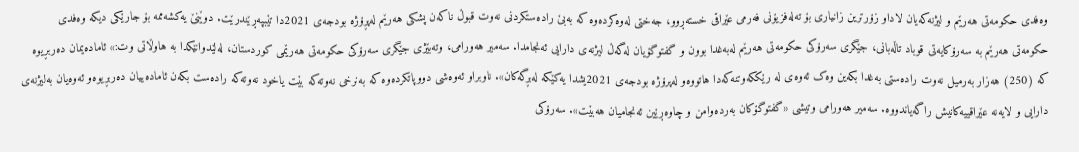وه‌فدى حکومه‌تى هه‌رێم و لیژنه‌که‌یان لاداو زۆرترین زانیارى بۆ ته‌له‌فزیۆنى فه‌رمى عێراقى خسته‌ڕوو، جه‌ختى له‌وه‌کرده‌وه‌ که‌ به‌بێ راده‌ستکردنى نه‌وت قبوڵ ناکه‌ن پشکى هه‌رێم له‌پڕۆژه‌ بودجه‌ى 2021دا تێبپه‌ڕێندرێت. دوێنێ یه‌کشه‌ممه‌ بۆ جارێکى دیکه‌ وه‌فدى حکومه‌تى هه‌رێم به‌ سه‌رۆکایه‌تى قوباد تاڵه‌بانى، جێگرى سه‌رۆکى حکومه‌تى هه‌رێم له‌به‌غدا بوون و گفتوگۆیان له‌گه‌ڵ لیژنه‌ى دارایى ئه‌نجامدا. سه‌میر هه‌ورامی، وته‌بێژى جێگرى سه‌رۆکى حکومه‌تى هه‌رێمى کوردستان، له‌لێدوانێکدا به‌ ‌هاوڵاتى وت:» ئاماده‌یمان ده‌ربڕیوه‌ که‌ (250) هه‌زار به‌رمیل نه‌وت راده‌ستى به‌غدا بکه‌ین وه‌ک ئه‌وه‌ى له‌ رێککه‌وتنه‌که‌دا هاتووه‌و له‌پرۆژه‌ بودجه‌ى 2021یشدا یه‌کێکه‌ له‌بڕگه‌کان». ناوبراو ئه‌وه‌شى دووپاتکرده‌وه‌ که‌ به‌نرخى نه‌وته‌که‌ بێت یاخود نه‌وته‌که‌ راده‌ست بکه‌ن ئاماده‌ییان ده‌ربڕیوه‌و ئه‌وه‌یان به‌لیژنه‌ى دارایى و لایه‌نه‌ عێراقییه‌کانیش راگه‌یاندووه‌. سه‌میر هه‌ورامى وتیشى «گفتوگۆکان به‌رده‌وامن و چاوه‌ڕێین ئه‌نجامیان هه‌بێت». سه‌رۆکى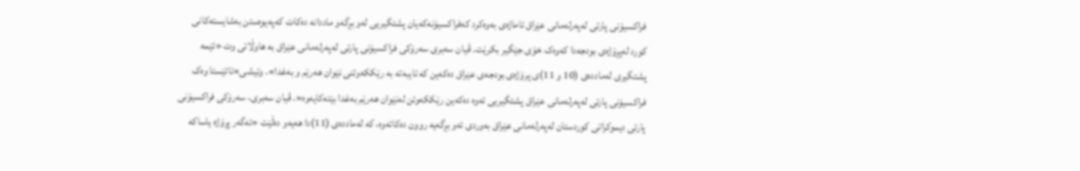فراکسیۆنى پارتى له‌په‌رله‌مانى عێراق ئاماژه‌ى به‌وه‌کرد که‌فراکسیۆنه‌که‌یان پشتگیریى له‌و بڕگه‌و ماددانه‌ ده‌کات که‌په‌یوه‌ستن به‌شایسته‌کانى کورد له‌پڕۆژه‌ى بودجه‌دا که‌وه‌ک خۆى جێگیر بکرێت. ڤیان سه‌برى سه‌رۆکى فراکسیۆنى پارتى له‌په‌رله‌مانى عێراق به ‌‌هاوڵاتى وت «ئێمه‌ پشتگیرى له‌مادده‌ى (10 و 11)ى پرۆژه‌ى بودجه‌ى عێراق ده‌که‌ین که‌ تایبه‌ته‌ به‌ رێککه‌وتنى نێوان هه‌رێم و به‌غدا». وتیشی»تائێستا وه‌ک فراکسیۆنى پارتى له‌په‌رله‌مانى عێراق پشتگیریى ئه‌وه‌ ده‌که‌ین رێککه‌وتن له‌نێوان هه‌رێم به‌غدا بێته‌کایه‌وه‌«. ڤیان سه‌بری، سه‌رۆکى فراکسیۆنى پارتى دیموکراتى کوردستان له‌په‌رله‌مانى عێراق به‌وردى ئه‌و بڕگه‌یه‌ روون ده‌کاته‌وه‌، که‌ له‌مادده‌ى (11)دا ھه‌یه‌و ده‌ڵێت «ئه‌گه‌ر پڕۆژه‌ یاساکه‌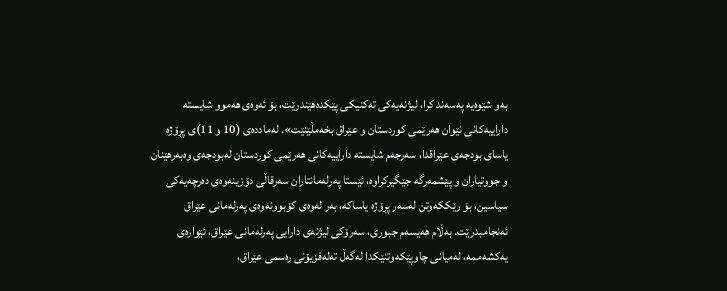به‌و شێوه‌یه‌ په‌سه‌ند کرا، لیژنه‌یه‌کى ته‌کنیکى پێکده‌ھێندرێت، بۆ ئه‌وه‌ى ھه‌موو شایسته‌ داراییه‌کانى نێوان ھه‌رێمى کوردستان و عێراق بخه‌مڵێنێت». له‌مادده‌ى (10 و 11)ى پڕۆژه‌ یاساى بودجه‌ى عێراقدا، سه‌رجه‌م شایسته‌ داراییه‌کانى ھه‌رێمى کوردستان له‌بودجه‌ى وه‌به‌رھێنان و جووتیاران و پێشمه‌رگه‌ جێگیرکراوه‌، ئێستا په‌رله‌مانتاران سه‌رقاڵى دۆزینه‌وه‌ى ده‌رچه‌یه‌کى سیاسین، بۆ رێککه‌وتن له‌سه‌ر پڕۆژه‌ یاساکه‌، به‌ر له‌وه‌ى کۆبوونه‌وه‌ى په‌رله‌مانى عێراق ئه‌نجامبدرێت. به‌ڵام هه‌یسه‌م جبوری، سه‌رۆکى لیژنه‌ى دارایى په‌رله‌مانى عێراق، ئێواره‌ى یه‌کشه‌ممه‌، له‌میانى چاوپێکه‌وتنێکدا له‌گه‌ڵ ته‌له‌فزیۆنى ره‌سمى عێراق،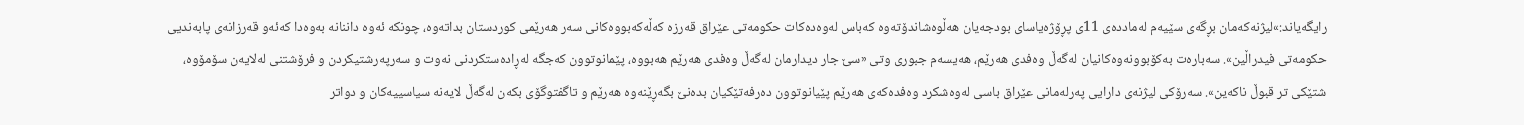رایگه‌یاند:»لیژنه‌که‌مان بڕگه‌ى سێیه‌م له‌مادده‌ى 11ى پڕۆژه‌یاساى بودجه‌یان هه‌ڵوه‌شاندۆته‌وه‌ که‌باس له‌وه‌ده‌کات حکومه‌تى عێراق قه‌رزه‌ که‌ڵه‌که‌بووه‌کانى سه‌ر هه‌رێمى کوردستان بداته‌وه‌، چونکه‌ ئه‌وه‌ داننانه‌ به‌وه‌دا که‌ئه‌و قه‌رزانه‌ى پابه‌ندیى حکومه‌تى فیدراڵین». سه‌باره‌ت به‌کۆبوونه‌وه‌کانیان له‌گه‌ڵ وه‌فدى هه‌رێم، هه‌یسه‌م جبورى وتى «سێ جار دیدارمان له‌گه‌ڵ وه‌فدى هه‌رێم هه‌بووه‌، پێمانوتوون که‌جگه‌ له‌ڕاده‌ستکردنى نه‌وت و سه‌رپه‌رشتیکردن و فرۆشتنى له‌لایه‌ن سۆمۆوه‌، شتێکى تر قبوڵ ناکه‌ین». سه‌رۆکى لیژنه‌ى دارایى په‌رله‌مانى عێراق باسى له‌وه‌شکرد وه‌فده‌که‌ى هه‌رێم پێیانوتوون ده‌رفه‌تێکیان بده‌نێ بگه‌ڕێنه‌وه‌ هه‌رێم و تاگفتوگۆى بکه‌ن له‌گه‌ڵ لایه‌نه‌ سیاسییه‌کان و دواتر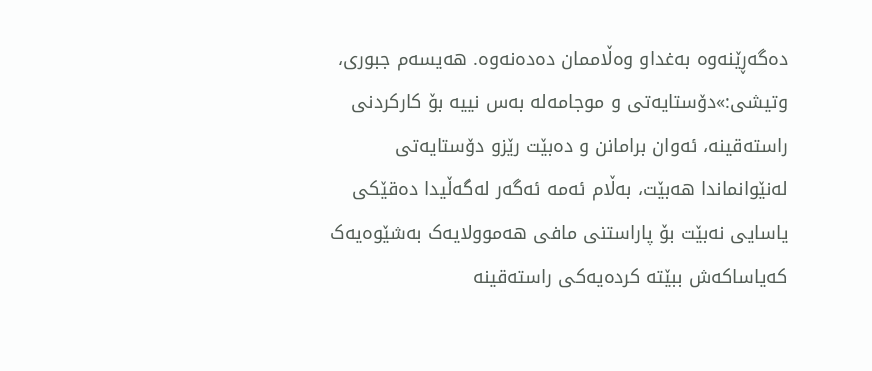ده‌گه‌ڕێنه‌وه‌ به‌غداو وه‌ڵاممان ده‌ده‌نه‌وه‌. هه‌یسه‌م جبورى،  وتیشی:»دۆستایه‌تى و موجامه‌له‌ به‌س نییه‌ بۆ کارکردنى راسته‌قینه‌، ئه‌وان برامانن و ده‌بێت رێزو دۆستایه‌تى له‌نێوانماندا هه‌بێت، به‌ڵام ئه‌مه‌ ئه‌گه‌ر له‌گه‌ڵیدا ده‌قێکى یاسایى نه‌بێت بۆ پاراستنى مافى هه‌موولایه‌ک به‌شێوه‌یه‌ک که‌یاساکه‌ش ببێته‌ کرده‌یه‌کى راسته‌قینه‌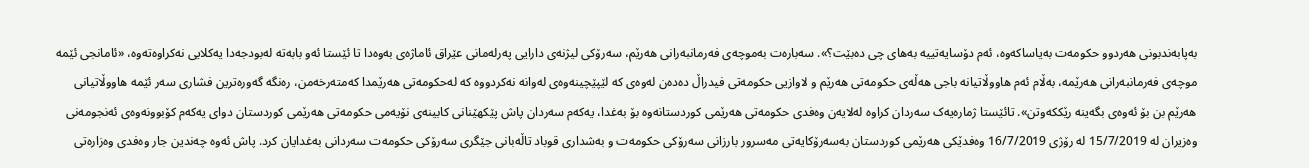به‌پابه‌ندبونى هه‌ردوو حکومه‌ت به‌یاساکه‌وه‌، ئه‌م دۆسایه‌تییه‌ به‌هاى چى ده‌بێت؟». سه‌باره‌ت به‌موچه‌ى فه‌رمانبه‌رانى هه‌رێم، سه‌رۆکى لیژنه‌ى دارایى په‌رله‌مانى عێراق ئاماژه‌ى به‌وه‌دا تا ئێستا ئه‌و بابه‌ته‌ له‌بودجه‌دا یه‌کلایى نه‌کراوه‌تەوە، «ئامانجى ئێمه‌ موچه‌ى فه‌رمانبه‌رانى هه‌رێمه‌، به‌ڵام ئه‌م هاووڵاتیانه‌ باجى هه‌ڵه‌ى حکومه‌تى هه‌رێم و لاوازیى حکومه‌تى فیدراڵ ده‌ده‌ن له‌وه‌ى که‌ لێپێچینه‌وه‌ى له‌وانه‌ نه‌کردووه‌ که‌ له‌حکومه‌تى هه‌رێمدا که‌مته‌رخه‌من، ره‌نگه‌ گه‌وره‌ترین فشارى سه‌ر ئێمه‌ هاووڵاتیانى هه‌رێم بن بۆ ئه‌وه‌ى بگه‌ینه‌ رێککه‌وتن». تائێستا ژماره‌یه‌ک سه‌ردان کراوه‌ له‌لایه‌ن وه‌فدى حکومه‌تى هه‌رێمى کوردستانه‌وه‌ بۆ به‌غدا، یه‌که‌م سه‌ردان پاش پێکهێنانى کابینه‌ى نۆیه‌مى حکومه‌تى هه‌رێمى کوردستان دواى یه‌که‌م کۆبوونه‌وه‌ى ئه‌نجومه‌نى وه‌زیران له‌ 15/7/2019 له‌ رۆژى 16/7/2019 وه‌فدێکى هه‌رێمى کوردستان به‌سه‌رۆکایه‌تى مه‌سرور بارزانى سه‌رۆکى حکومه‌ت و به‌شدارى قوباد تاڵه‌بانى جێگرى سه‌رۆکى حکومه‌ت سه‌ردانى به‌غدایان کرد. پاش ئه‌وه‌ چه‌ندین جار وه‌فدى وه‌زاره‌تى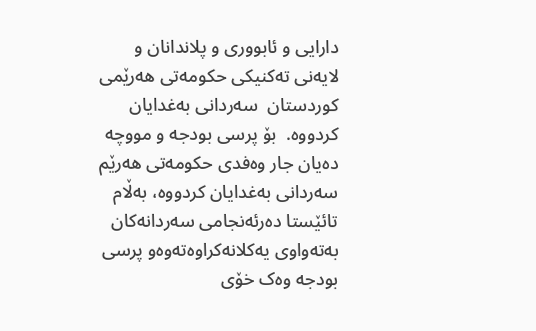دارایى و ئابوورى و پلاندانان و لایه‌نى ته‌کنیکى حکومه‌تى هه‌رێمى کوردستان  سه‌ردانى به‌غدایان کردووه‌.  بۆ پرسى بودجه‌ و مووچه‌ ده‌یان جار وه‌فدى حکومه‌تى هه‌رێم سه‌ردانى به‌غدایان کردووه‌، به‌ڵام تائێستا ده‌رئه‌نجامى سه‌ردانه‌کان به‌ته‌واوى یه‌کلانه‌کراوه‌ته‌وه‌و پرسى بودجه‌ وه‌ک خۆى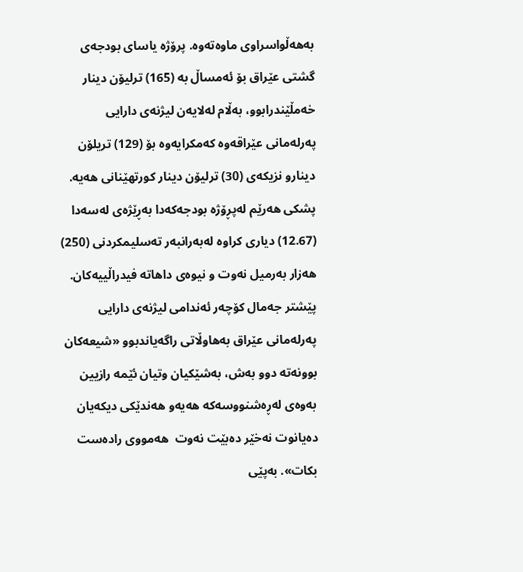به‌هه‌ڵواسراوى ماوه‌ته‌وه‌. پرۆژه‌ یاساى بودجه‌ى گشتى عێراق بۆ ئه‌مساڵ به‌ (165) ترلیۆن دینار خه‌مڵێندرابوو، به‌ڵام له‌لایه‌ن لیژنه‌ى دارایی په‌رله‌مانى عێراقه‌وه‌ که‌مکرایه‌وه‌ بۆ (129) تریلۆن دینارو نزیکه‌ى (30) ترلیۆن دینار کورتهێنانى هه‌یه‌. پشکى هه‌رێم له‌پڕۆژه‌ بودجه‌که‌دا به‌ڕێژه‌ى له‌سه‌دا (12.67) دیارى کراوه‌ له‌به‌رانبه‌ر ته‌سلیمکردنى (250) هه‌زار به‌رمیل نەوت و نیوه‌ى داهاته‌ فیدراڵییه‌کان. پێشتر جه‌مال کۆچه‌ر ئه‌ندامى لیژنه‌ى دارایى په‌رله‌مانى عێراق به‌‌هاوڵاتى راگه‌یاندبوو «شیعه‌کان بوونه‌ته‌ دوو به‌ش، به‌شێکیان وتیان ئێمه‌ رازیین به‌وه‌ى له‌ڕه‌شنووسه‌که‌ هه‌یه‌و هه‌ندێکى دیکه‌یان ده‌یانوت نه‌خێر ده‌بێت نه‌وت  هه‌مووى راده‌ست بکات». به‌پێى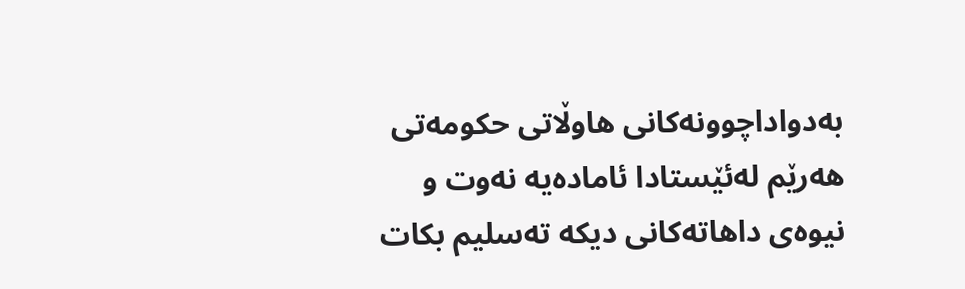به‌دواداچوونه‌کانى ‌هاوڵاتى حکومه‌تى هه‌رێم له‌ئێستادا ئاماده‌یه‌ نه‌وت و  نیوه‌ى داهاته‌کانى دیکه‌ ته‌سلیم بکات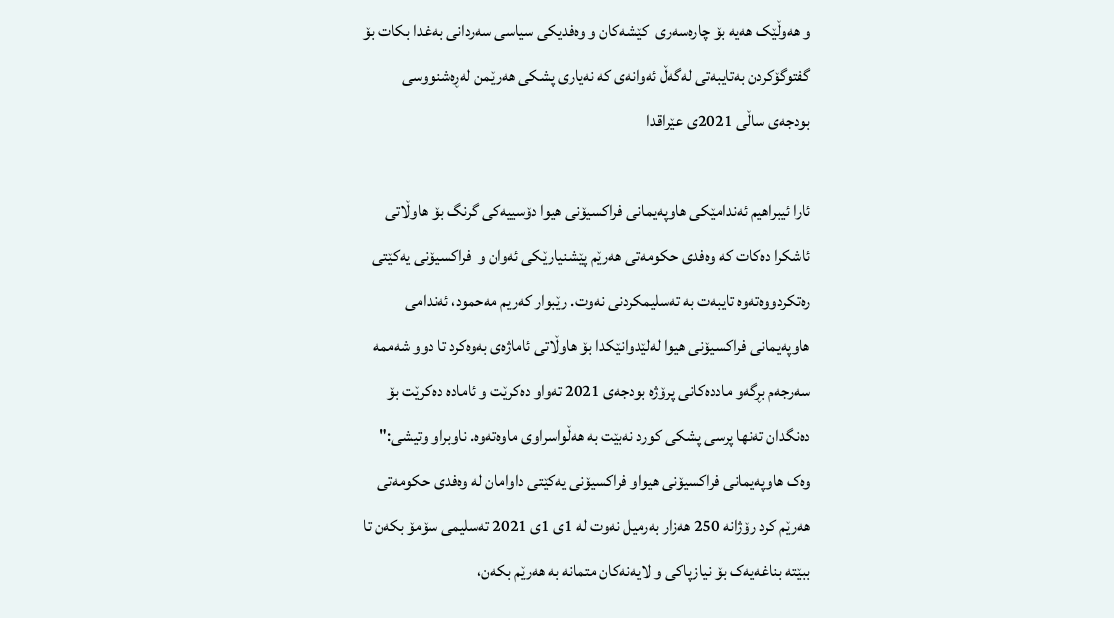و ‌هه‌وڵێک هه‌یه‌ بۆ چاره‌سه‌رى  کێشه‌کان و وه‌فدیکى سیاسى سه‌ردانى به‌غدا بکات بۆ گفتوگۆکردن بە‌تایبه‌تى له‌گه‌ڵ ئه‌وانه‌ى که‌ نه‌یارى پشکى هه‌رێمن له‌ڕه‌شنووسى  بودجه‌ى ساڵى 2021ى عێراقدا

ئارا ئیبراهیم ئه‌ندامێکى هاوپه‌یمانى فراکسیۆنى هیوا دۆسییه‌کى گرنگ بۆ هاوڵاتى ئاشکرا ده‌کات که‌ وه‌فدى حکومه‌تى هه‌رێم پێشنیارێکى ئه‌وان و  فراکسیۆنى یه‌کێتى ره‌تکردووه‌ته‌وه‌ تایبه‌ت به‌ ته‌سلیمکردنى نه‌وت. رێبوار که‌ریم مه‌حمود، ئه‌ندامى هاوپه‌یمانى فراکسیۆنى هیوا له‌لێدوانێکدا بۆ هاوڵاتى ئاماژه‌ى به‌وه‌کرد تا دوو شه‌ممه‌ سه‌رجه‌م بڕگه‌و مادده‌کانى پرۆژه‌ بودجه‌ى 2021 ته‌واو ده‌کرێت و ئاماده‌ ده‌کرێت بۆ ده‌نگدان ته‌نها پرسى پشکى کورد نه‌بێت به‌ هه‌ڵواسراوى ماوه‌ته‌وه‌. ناوبراو وتیشى:" وه‌ک هاوپه‌یمانى فراکسیۆنى هیواو فراکسیۆنى یه‌کێتى داوامان له‌ وه‌فدى حکومه‌تى هه‌رێم کرد رۆژانه‌ 250 هه‌زار به‌رمیل نه‌وت له‌ 1ى 1ى 2021 ته‌سلیمى سۆمۆ بکه‌ن تا ببێته‌ بناغه‌یه‌ک بۆ نیازپاکى و لایه‌نه‌کان متمانه‌ به‌ هه‌رێم بکه‌ن،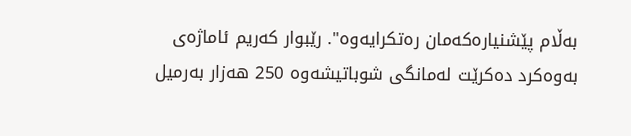به‌ڵام پێشنیاره‌که‌مان ره‌تکرایه‌وه‌". رێبوار که‌ریم ئاماژه‌ى به‌وه‌کرد ده‌کرێت له‌مانگى شوباتیشه‌وه‌ 250 هه‌زار به‌رمیل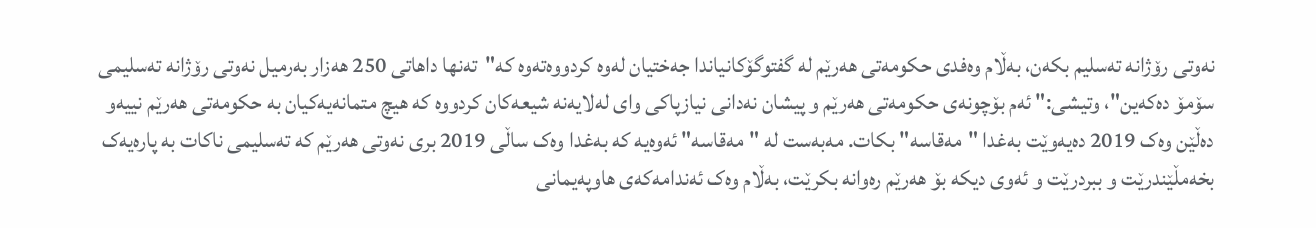نه‌وتى رۆژانه‌ ته‌سلیم بکه‌ن، به‌ڵام وه‌فدى حکومه‌تى هه‌رێم له‌ گفتوگۆکانیاندا جه‌ختیان له‌وه‌ کردووه‌ته‌وه‌ که‌"ته‌نها داهاتى 250 هه‌زار به‌رمیل نه‌وتى رۆژانه‌ ته‌سلیمى سۆمۆ ده‌که‌ین"، وتیشى:" ئه‌م بۆچونه‌ى حکومه‌تى هه‌رێم و پیشان نه‌دانى نیازپاکى واى له‌لایه‌نه‌ شیعه‌کان کردووه‌ که‌ هیچ متمانه‌یه‌کیان به‌ حکومه‌تى هه‌رێم نییه‌و ده‌ڵێن وه‌ک 2019 ده‌یه‌وێت به‌غدا "مه‌قاسه‌" بکات. مه‌به‌ست له‌ "مه‌قاسه‌" ئه‌وه‌یه‌ که‌ به‌غدا وه‌ک ساڵى 2019 برى نه‌وتى هه‌رێم که‌ ته‌سلیمى ناکات به‌ پاره‌یه‌ک بخه‌مڵێندرێت و ببردرێت و ئه‌وى دیکه‌ بۆ هه‌رێم ره‌وانه‌ بکرێت، به‌ڵام وه‌ک ئه‌ندامه‌که‌ى هاوپه‌یمانى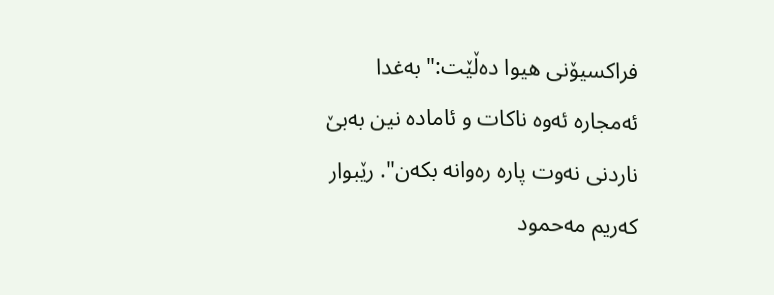فراکسیۆنى هیوا ده‌ڵێت:" به‌غدا ئه‌مجاره‌ ئه‌وه‌ ناکات و ئاماده‌ نین به‌بێ ناردنى نه‌وت پاره‌ ره‌وانه‌ بکه‌ن". رێبوار که‌ریم مه‌حمود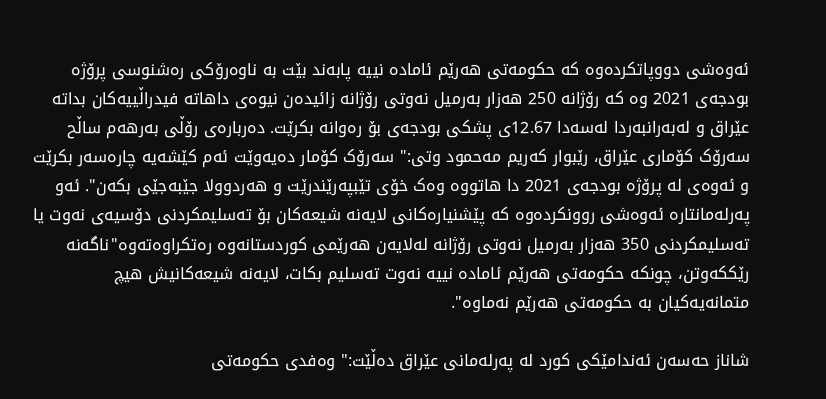ئه‌وه‌شى دووپاتکرده‌وه‌ که‌ حکومه‌تى هه‌رێم ئاماده‌ نییه‌ پابه‌ند بێت به‌ ناوه‌رۆکى ره‌شنوسى پرۆژه‌ بودجه‌ى 2021 وه‌ که‌ رۆژانه‌ 250 هه‌زار به‌رمیل نه‌وتى رۆژانه‌ زائیده‌ن نیوه‌ى داهاته‌ فیدراڵییه‌کان بداته‌ عێراق و له‌به‌رانبه‌ردا له‌سه‌دا 12.67ى پشکى بودجه‌ى بۆ ره‌وانه‌ بکرێت. ده‌رباره‌ى رۆڵى به‌رهه‌م ساڵح سه‌رۆک کۆمارى عێراق، رێبوار که‌ریم مه‌حمود وتى:" سه‌رۆک کۆمار ده‌یه‌وێت ئه‌م کێشه‌یه‌ چاره‌سه‌ر بکرێت و ئه‌وه‌ى له‌ پرۆژه‌ بودجه‌ى 2021 دا هاتووه‌ وه‌ک خۆى تێبپه‌رێندرێت و هه‌ردوولا جێبه‌جێى بکه‌ن". ئه‌و په‌رله‌مانتاره‌ ئه‌وه‌شى روونکرده‌وه‌ که‌ پێشنیاره‌کانى لایه‌نه‌ شیعه‌کان بۆ ته‌سلیمکردنى دۆسیه‌ى نه‌وت یا ته‌سلیمکردنى 350 هه‌زار به‌رمیل نه‌وتى رۆژانه‌ له‌لایه‌ن هه‌رێمى کوردستانه‌وه‌ ره‌تکراوه‌ته‌وه‌"ناگه‌نه‌ رێککه‌وتن، چونکه‌ حکومه‌تى هه‌رێم ئاماده‌ نییه‌ نه‌وت ته‌سلیم بکات، لایه‌نه‌ شیعه‌کانیش هیچ متمانه‌یه‌کیان به‌ حکومه‌تى هه‌رێم نه‌ماوه‌".

شاناز حه‌سه‌ن ئه‌ندامێکى کورد له‌ په‌رله‌مانى عێراق ده‌ڵێت:" وه‌فدى حکومه‌تى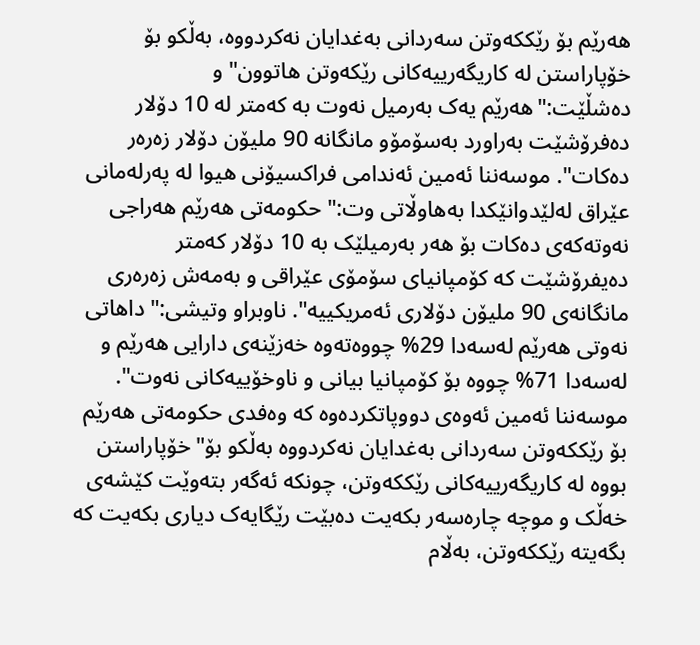هه‌رێم بۆ رێککه‌وتن سه‌ردانى به‌غدایان نه‌کردووه‌، به‌ڵکو بۆ خۆپاراستن له‌ کاریگه‌رییه‌کانى رێکه‌وتن هاتوون" و ده‌شڵێت:"هه‌رێم یه‌ک به‌رمیل نه‌وت به‌ که‌متر له‌ 10 دۆلار ده‌فرۆشێت به‌راورد به‌سۆمۆو مانگانه‌ 90 ملیۆن دۆلار زه‌ره‌ر ده‌کات". موسه‌ننا ئه‌مین ئه‌ندامى فراکسیۆنى هیوا له‌ په‌رله‌مانى عێراق له‌لێدوانێکدا به‌هاوڵاتى وت:" حکومه‌تى هه‌رێم هه‌راجى نه‌وته‌که‌ى ده‌کات بۆ هه‌ر به‌رمیلێک به‌ 10 دۆلار که‌متر ده‌یفرۆشێت که‌ کۆمپانیاى سۆمۆى عێراقى و به‌مه‌ش زه‌ره‌رى مانگانه‌ى 90 ملیۆن دۆلارى ئه‌مریکییه‌". ناوبراو وتیشى:" داهاتى نه‌وتى هه‌رێم له‌سه‌دا 29% چووه‌ته‌وه‌ خه‌زێنه‌ى دارایى هه‌رێم و له‌سه‌دا 71% چووه‌ بۆ کۆمپانیا بیانى و ناوخۆییه‌کانى نه‌وت". موسه‌ننا ئه‌مین ئه‌وه‌ى دووپاتکرده‌وه‌ که‌ وه‌فدى حکومه‌تى هه‌رێم بۆ رێککه‌وتن سه‌ردانى به‌غدایان نه‌کردووه‌ به‌ڵکو بۆ"خۆپاراستن بووه‌ له‌ کاریگه‌رییه‌کانى رێککه‌وتن، چونکه‌ ئه‌گه‌ر بته‌وێت کێشه‌ى خه‌ڵک و موچه‌ چاره‌سه‌ر بکه‌یت ده‌بێت رێگایه‌ک دیارى بکه‌یت که‌ بگه‌یته‌ رێککه‌وتن، به‌ڵام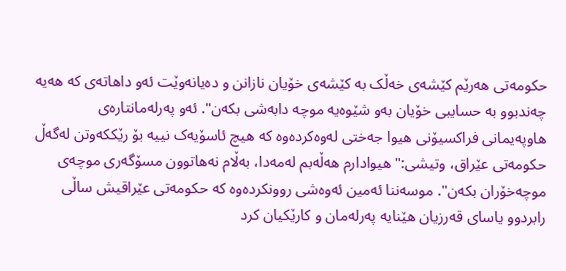حکومه‌تى هه‌رێم کێشه‌ى خه‌ڵک به‌ کێشه‌ى خۆیان نازانن و ده‌یانه‌وێت ئه‌و داهاته‌ى که‌ هه‌یه‌ چه‌ندبوو به‌ حسایبى خۆیان به‌و شێوه‌یه‌ موچه‌ دابه‌شى بکه‌ن". ئه‌و په‌رله‌مانتاره‌ى هاوپه‌یمانى فراکسیۆنى هیوا جه‌ختى له‌وه‌کرده‌وه‌ که‌ هیچ ئاسۆیه‌ک نییه‌ بۆ رێککه‌وتن له‌گه‌ڵ حکومه‌تى عێراق، وتیشى:" هیوادارم هه‌ڵه‌بم له‌مه‌دا، به‌ڵام نه‌هاتوون مسۆگه‌رى موچه‌ى موچه‌خۆران بکه‌ن". موسه‌ننا ئه‌مین ئه‌وه‌شى روونکرده‌وه‌ که‌ حکومه‌تى عێراقیش ساڵى رابردوو یاساى قه‌رزیان هێنایه‌ په‌رله‌مان و کارێکیان کرد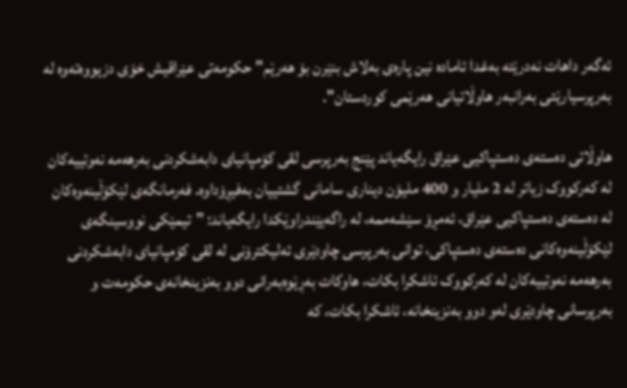ئه‌گه‌ر داهات نه‌درێته‌ به‌غدا ئاماده‌ نین پاره‌ى به‌لاش بنێرن بۆ هه‌رێم"حکومه‌تى عێراقیش خۆى دزیووه‌ته‌وه‌ له‌ به‌رپرسیارێتى به‌رانبه‌ر هاوڵاتیانى هه‌رێمى کوردستان".

هاوڵاتى دەستەی دەستپاکیی عێراق رایگەیاند پێنج بەرپرسی لقی کۆمپانیای دابەشکردنی بەرهەمە نەوتییەکان لە کەرکووک زیاتر لە 2 ملیار و 400 ملیۆن دیناری سامانی گشتییان بەفیڕۆداوە. فەرمانگەی لێکۆڵینەوەکان لە دەستەی دەستپاکیی عێراق، ئەمڕۆ سێشەممە، لە راگەیێندراوێکدا رایگەیاند: "تیمێکی نووسینگەی لێکۆڵینەوەکانی دەستەی دەستپاکی، توانی بەرپرسی چاودێری ئەلیکترۆنی لە لقی کۆمپانیای دابەشکردنی بەرهەمە نەوتییەکان لە کەرکووک ئاشکرا بکات، هاوکات بەڕێوەبەرانی دوو بەنزینخانەی حکومەت و بەرپرسانی چاودێری لەو دوو بەنزینخانە، ئاشکرا بکات، کە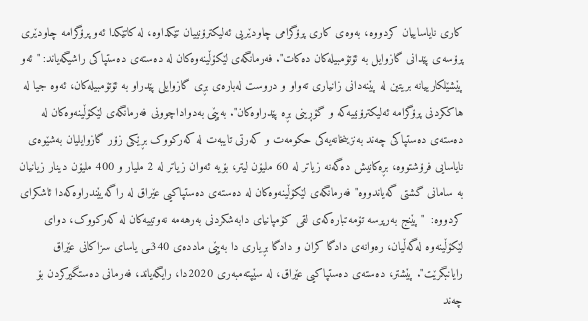کاری نایاساییان کردووە، بەوەی کاری پرۆگرامی چاودێریی ئەلیکترۆنییان تێکداوە، لە کاتێکدا ئەو پرۆگرامە چاودێری پرۆسەی پێدانی گازوایل بە ئۆتۆمبیلەکان دەکات". فەرمانگەی لێکۆڵینەوەکان لە دەستەی دەستپاکی راشیگەیاند: "ئەو پێشێلکارییانە بریتین لە پێنەدانی زانیاری تەواو و دروست لەبارەی بڕی گازوایلی پێدراو بە ئۆتۆمبیلەکان، ئەوە جیا لە هاککردنی پرۆگرامە ئەلیکترۆنییەکە و گۆڕینی بڕە پێدراوەکان". بەپێی بەدواداچوونی فەرمانگەی لێکۆڵینەوەکان لە دەستەی دەستپاکی چەند بەنزینخانەیەکی حکومەت و کەرتی تایبەت لە کەرکووک بڕێکی زۆر گازوایلیان بەشێوەی نایاسایی فرۆشتووە، بڕەکانیش دەگەنە زیاتر لە 60 ملیۆن لیتر، بۆیە ئەوان زیاتر لە 2 ملیار و 400 ملیۆن دینار زیانیان بە سامانی گشتی گەیاندووە" فەرمانگەی لێکۆڵینەوەکان لە دەستەی دەستپاکیی عێراق لە راگەیێندراوەکەدا ئاشکرای کردووە:  "پێنج بەرپرسە تۆمەتبارەکەی لقی کۆمپانیای دابەشکردنی بەرهەمە نەوتییەکان لە کەرکووک، دوای لێکۆڵینەوە لەگەڵیان، رەوانەی دادگا کران و دادگا بڕیاری دا بەپێی ماددەی 340ـی یاسای سزاکانی عێراق رایانبگرێت". پێشتر، دەستەی دەستپاکیی عێراق، لە سێپتەمبەری 2020دا، رایگەیاند، فەرمانی دەستگیرکردن بۆ چەند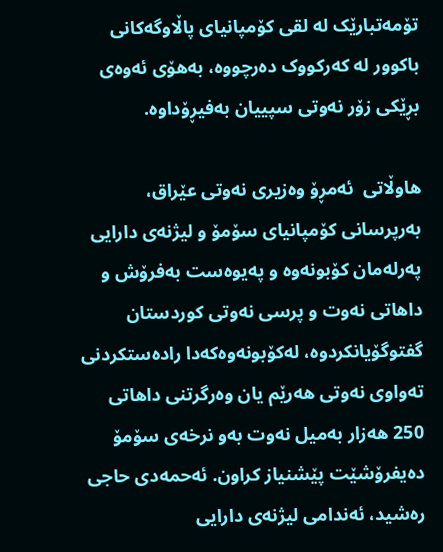تۆمەتبارێک لە لقی کۆمپانیای پاڵاوگەکانی باکوور لە کەرکووک دەرچووە، بەهۆی ئەوەی بڕێکی زۆر نەوتی سپییان بەفیڕۆداوە.

هاوڵاتى  ئه‌مڕۆ وه‌زیرى نه‌وتى عێراق، به‌رپرسانى کۆمپانیاى سۆمۆ و لیژنه‌ى دارایى په‌رله‌مان کۆبونه‌وه‌ و په‌یوه‌ست به‌فرۆش و داهاتى نه‌وت و پرسى نه‌وتى کوردستان گفتوگۆیانکردوه‌، له‌کۆبونه‌وه‌که‌دا راده‌ستکردنى ته‌واوى نه‌وتى هه‌رێم یان وه‌رگرتنى داهاتى 250 هه‌زار به‌میل نه‌وت به‌و نرخه‌ى سۆمۆ ده‌یفرۆشێت پێشنیاز کراون. ئه‌حمه‌دى حاجى ره‌شید، ئه‌ندامى لیژنه‌ى دارایى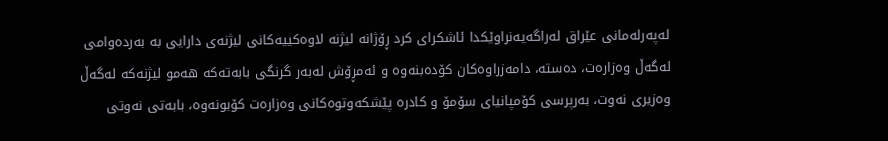له‌په‌رله‌مانى عێراق له‌راگه‌یه‌نراوێکدا ئاشکراى کرد ڕۆژانه‌ لیژنه‌ لاوه‌کییه‌کانى لیژنه‌ى دارایى به‌ به‌رده‌وامى له‌گه‌ڵ وه‌زاره‌ت، ده‌سته‌، دامه‌زراوه‌کان کۆده‌بنه‌وه‌ و ئه‌مڕۆش له‌به‌ر گرنگى بابه‌ته‌که‌ هه‌مو لیژنه‌که‌ له‌گه‌ڵ وه‌زیرى نه‌وت، به‌رپرسى کۆمپانیاى سۆمۆ و کادره‌ پێشکه‌وتوه‌کانى وه‌زاره‌ت کۆبونه‌وه‌، بابه‌تى نه‌وتى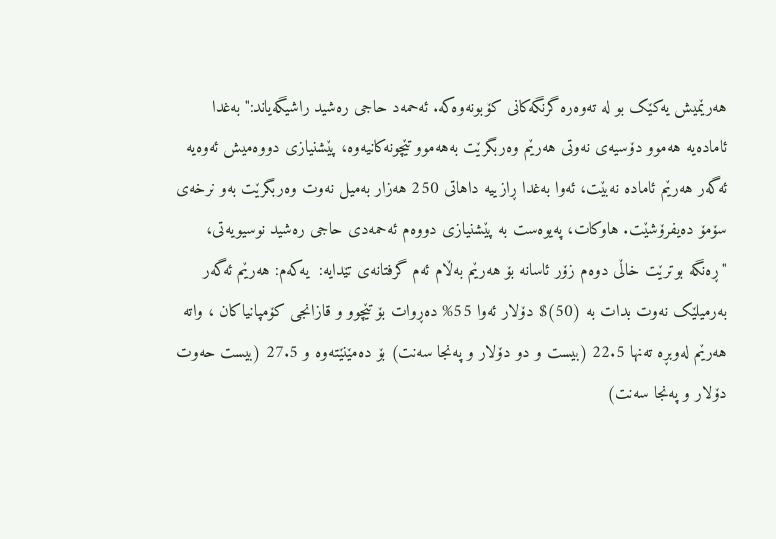هه‌رێمیش یه‌کێک بو له‌ ته‌وه‌ره‌ گرنگه‌کانى کۆبونه‌وه‌که‌. ئه‌حمه‌د حاجى ره‌شید راشیگه‌یاند:" به‌غدا ئاماده‌یه‌ هه‌موو دۆسیه‌ى نه‌وتى هه‌رێم وه‌ربگرێت به‌هه‌موو تێچونه‌کانیه‌وه‌، پێشنیازى دووه‌میش ئه‌وه‌یه‌ ئه‌گه‌ر هه‌رێم ئاماده‌ نه‌بێت، ئه‌وا به‌غدا ڕازییه‌ داهاتى 250 هه‌زار به‌میل نه‌وت وه‌ربگرێت به‌و نرخه‌ى سۆمۆ ده‌یفرۆشێت. هاوکات، په‌یوه‌ست به‌ پێشنیازى دووه‌م ئه‌حمه‌دى حاجى ره‌شید نوسیویه‌تی، "ڕه‌نگه‌ بوترێت خاڵى دوه‌م زۆر ئاسانه‌ بۆ هه‌رێم به‌ڵام ئه‌م گرفتانه‌ى تێدایه‌:  یه‌که‌م: هه‌رێم ئه‌گه‌ر به‌رمیلێک نه‌وت بدات به‌ (50)$ دۆلار ئه‌وا 55% ده‌ڕوات بۆ تێچوو و قازانجى کۆمپانیاکان ، واته‌ هه‌رێم له‌وبڕه‌ ته‌نها 22.5 (بیست و دو دۆلار و په‌نجا سه‌نت) بۆ ده‌مێنێته‌وه‌ و 27.5 (بیست حه‌وت دۆلار و په‌نجا سه‌نت)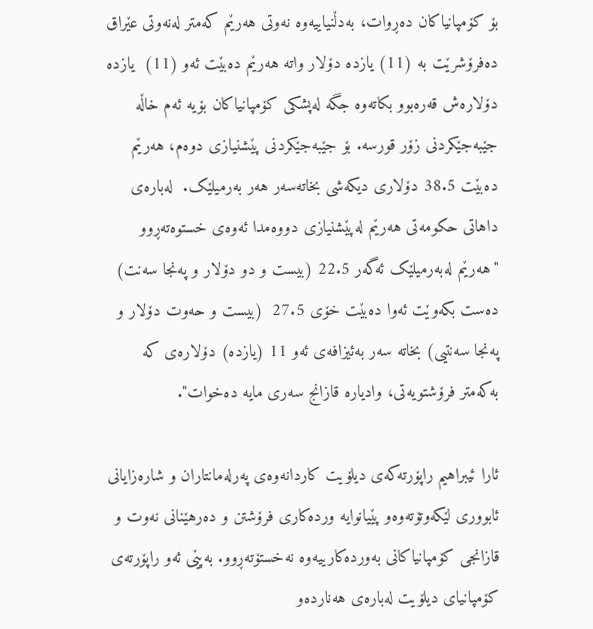بۆ کۆمپانیاکان ده‌ڕوات، به‌دڵنیاییه‌وه‌ نه‌وتى هه‌رێم که‌متر له‌نه‌وتى عێراق ده‌فرۆشرێت به‌ (11) یازده‌ دۆلار واته‌ هه‌رێم ده‌بێت ئه‌و (11)  یازده‌ دۆلاره‌ش قه‌ره‌بوو بکاته‌وه‌ جگه‌ له‌پشکى کۆمپانیاکان بۆیه‌ ئه‌م خاڵه‌ جێبه‌جێکردنى زۆر قورسه‌. بۆ جێبه‌جێکردنى پێشنیازى دوه‌م، هه‌رێم ده‌بێت 38.5 دۆلارى دیکه‌شى بخاته‌سه‌ر هه‌ر به‌رمیلێک.  له‌باره‌ى داهاتى حکومه‌تى هه‌رێم له‌پێشنیازى دووه‌مدا ئه‌وه‌ى خستوه‌ته‌ڕوو "هه‌رێم له‌به‌رمیلێک ئه‌گه‌ر 22.5 (بیست و دو دۆلار و په‌نجا سه‌نت) ده‌ست بکه‌وێت ئه‌وا ده‌بێت خۆى 27.5  (بیست و حه‌وت دۆلار و په‌نجا سه‌نتیی) بخاته‌ سه‌ر به‌ئیزافه‌ى ئه‌و 11 (یازده‌) دۆلاره‌ى که‌ به‌که‌متر فرۆشتویه‌تی، وادیاره‌ قازانج سه‌رى مایه‌ ده‌خوات".

ئارا ئیبراهیم راپۆرته‌که‌ى دیلۆیت کاردانه‌وه‌ى په‌رله‌مانتاران و شاره‌زایانى ئابوورى لێکه‌وتۆته‌وه‌و پێیانوایه‌ ورده‌کارى فرۆشتن و ده‌رهێنانى نه‌وت و قازانجى کۆمپانیاکانى به‌ورده‌کارییه‌وه‌ نه‌خستۆته‌ڕوو. به‌پێى ئه‌و راپۆرته‌ى کۆمپانیاى دیلۆیت له‌باره‌ى هه‌نارده‌و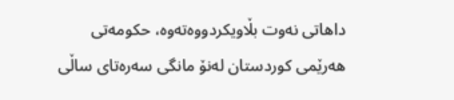داهاتى نه‌وت بڵاویکردووەته‌وه‌، حکومه‌تى هه‌رێمى کوردستان له‌نۆ مانگى سه‌ره‌تاى ساڵى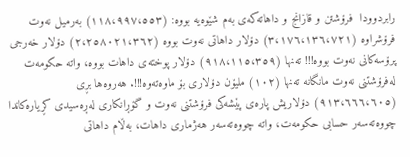رابردوودا  فرۆشتن و قازانج و داهاته‌که‌ى به‌م شێوه‌یه‌ بووه‌: (١١٨،٩٩٧،٥٥٣) به‌رمیل نه‌وت فرۆشراوه‌ (٣،١٧٦،١٣٦،٧٢١) دۆلار داهاتى نه‌وت بووه‌ (٢،٢٥٨٠٢١،٣٦٢) دۆلار خه‌رجى پرۆسه‌کانى نه‌وت بووه‌!!! ته‌نها (٩١٨،١١٥،٣٥٩) دۆلار پوخته‌ى داهات بووه‌، واته‌ حکومه‌ت له‌فرۆشتنى نه‌وت مانگانه‌ ته‌نها (١٠٢) ملیۆن دۆلارى بۆ ماوه‌ته‌وه‌!!!. هه‌روه‌ها بڕى (٩١٣،٦٦٦،٦٠٥) دۆلاریش پاره‌ى پێشه‌کى فرۆشتنى نه‌وت و گۆڕانکارى له‌ڕه‌سیدى کڕیاره‌کاندا چووەته‌سه‌ر حسابى حکومه‌ت، واته‌ چووەته‌سه‌ر هه‌ژمارى داهات، به‌ڵام داهاتى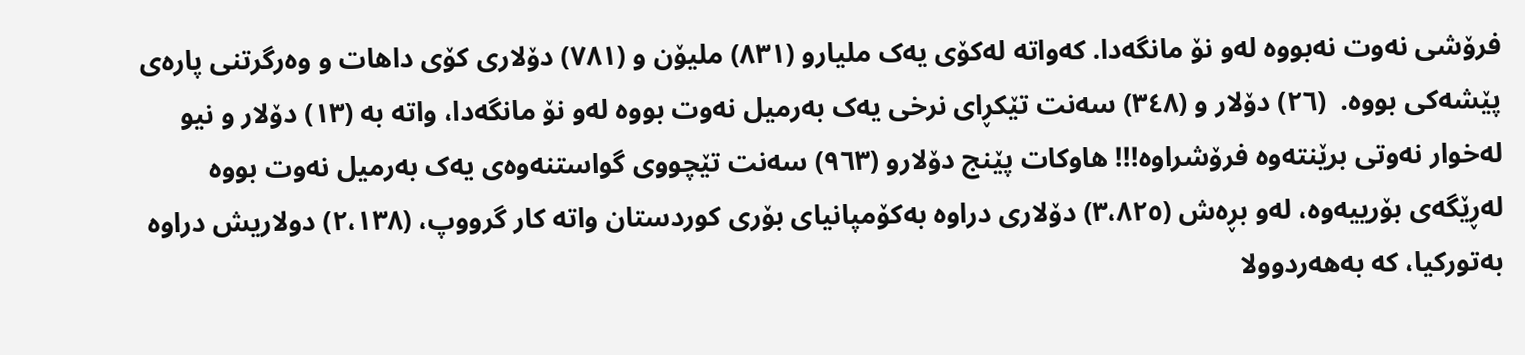فرۆشى نه‌وت نه‌بووه‌ له‌و نۆ مانگه‌دا. که‌واته‌ له‌کۆى یه‌ک ملیارو (٨٣١) ملیۆن و (٧٨١) دۆلارى کۆى داهات و وه‌رگرتنى پاره‌ى پێشه‌کى بووه‌.  (٢٦) دۆلار و (٣٤٨) سه‌نت تێکڕاى نرخى یه‌ک به‌رمیل نه‌وت بووه‌ له‌و نۆ مانگه‌دا، واته‌ به‌ (١٣) دۆلار و نیو له‌خوار نه‌وتى برێنته‌وه‌ فرۆشراوه‌!!! هاوکات پێنج دۆلارو (٩٦٣) سه‌نت تێچووى گواستنه‌وه‌ى یه‌ک به‌رمیل نه‌وت بووه‌ له‌ڕێگه‌ى بۆرییه‌وه‌، له‌و بڕه‌ش (٣،٨٢٥) دۆلارى دراوه‌ به‌کۆمپانیاى بۆرى کوردستان واته‌ کار گرووپ، (٢،١٣٨) دولاریش دراوه‌ به‌تورکیا، که‌ به‌هه‌ردوولا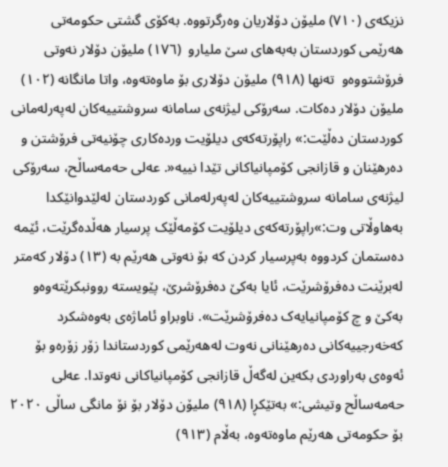نزیکه‌ى (٧١٠) ملیۆن دۆلاریان وه‌رگرتووه‌. به‌کۆى گشتى حکومه‌تى هه‌رێمى کوردستان به‌به‌هاى سێ ملیارو  (١٧٦) ملیۆن دۆلار نه‌وتى فرۆشتووه‌و  ته‌نها (٩١٨) ملیۆن دۆلارى بۆ ماوه‌ته‌وه‌، واتا مانگانه‌ (١٠٢) ملیۆن دۆلار ده‌کات. سه‌رۆکى لیژنه‌ى سامانه‌ سروشتییه‌کان له‌په‌رله‌مانى کوردستان ده‌ڵێت:» راپۆرته‌که‌ى دیلۆیت ورده‌کارى چۆنیەتى فرۆشتن و ده‌رهێنان و قازانجى کۆمپانیاکانى تێدا نییه‌«. عه‌لى حه‌مه‌ساڵح، سه‌رۆکى لیژنه‌ى سامانه‌ سروشتییه‌کان له‌په‌رله‌مانى کوردستان له‌لێدوانێکدا به‌‌هاوڵاتى وت:»راپۆرته‌که‌ى دیلۆیت کۆمه‌ڵێک پرسیار هه‌ڵده‌گرێت، ئێمه‌ ده‌ستمان کردووه‌ به‌پرسیار کردن که‌ بۆ نه‌وتى هه‌رێم به‌ (١٣) دۆلار که‌متر له‌برێنت ده‌فرۆشرێت، ئایا به‌کێ ده‌فرۆشرێ، پێویسته‌ روونبکرێته‌وه‌و به‌کێ و چ کۆمپانیایه‌ک ده‌فرۆشرێت». ناوبراو ئاماژه‌ى به‌وه‌شکرد که‌خه‌رجییه‌کانى ده‌رهێنانى نه‌وت له‌هه‌رێمى کوردستاندا زۆر زۆره‌و بۆ ئه‌وه‌ى به‌راوردى بکه‌ین له‌گه‌ڵ قازانجى کۆمپانیاکانى نه‌وتدا. عه‌لى حه‌مه‌ساڵح وتیشى:» به‌تێکڕا (٩١٨) ملیۆن دۆلار بۆ نۆ مانگى ساڵى ٢٠٢٠ بۆ حکومه‌تى هه‌رێم ماوه‌ته‌وه‌، به‌ڵام (٩١٣)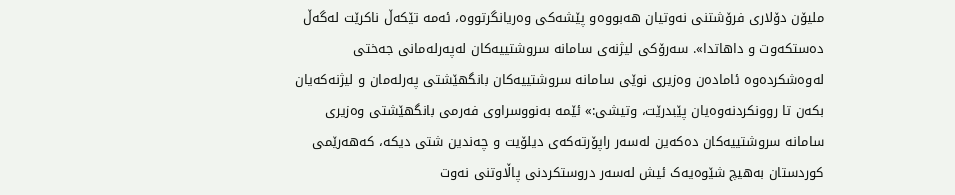ملیۆن دۆلارى فرۆشتنى نه‌وتیان هه‌بووه‌و پێشه‌کى وه‌ریانگرتووه‌، ئه‌مه‌ تێکه‌ڵ ناکرێت له‌گه‌ڵ ده‌ستکه‌وت و داهاتدا». سه‌رۆکى لیژنه‌ى سامانه‌ سروشتییه‌کان له‌په‌رله‌مانى جه‌ختى له‌وه‌شکرده‌وه‌ ئاماده‌ن وه‌زیرى نوێى سامانه‌ سروشتییه‌کان بانگهێشتى په‌رله‌مان و لیژنه‌که‌یان بکه‌ن تا روونکردنه‌وه‌یان پێبدرێت، وتیشى:» ئێمه‌ به‌نووسراوى فه‌رمى بانگهێشتى وه‌زیرى سامانه‌ سروشتییه‌کان ده‌که‌ین له‌سه‌ر راپۆرته‌که‌ى دیلۆیت و چه‌ندین شتى دیکه‌، که‌هه‌رێمى کوردستان به‌هیچ شێوه‌یه‌ک ئیش له‌سه‌ر دروستکردنى پاڵاوتنى نه‌وت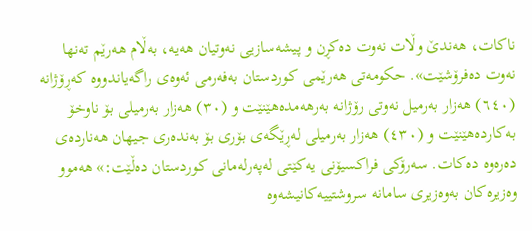ناکات، هه‌ندێ وڵات نه‌وت ده‌کڕن و پیشه‌سازیى نه‌وتیان هه‌یه‌، به‌ڵام هه‌رێم ته‌نها نه‌وت ده‌فرۆشێت». حکومه‌تى هه‌رێمى کوردستان به‌فه‌رمى ئه‌وه‌ى راگه‌یاندووه‌ که‌ڕۆژانه‌ (٦٤٠) هه‌زار به‌رمیل نه‌وتى رۆژانه‌ به‌رهه‌مده‌هێنێت و (٣٠) هه‌زار به‌رمیلى بۆ ناوخۆ به‌کارده‌هێنێت و (٤٣٠) هه‌زار به‌رمیلى له‌ڕێگه‌ى بۆرى بۆ به‌نده‌رى جیهان هه‌نارده‌ى ده‌ره‌وه‌ ده‌کات. سه‌رۆکى فراکسیۆنى یه‌کێتى له‌په‌رله‌مانى کوردستان ده‌ڵێت:» هه‌موو وه‌زیره‌کان به‌وه‌زیرى سامانه‌ سروشتییه‌کانیشه‌وه‌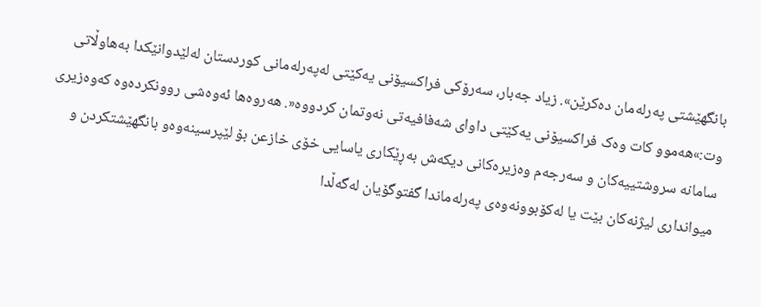بانگهێشتى په‌رله‌مان ده‌کرێن». زیاد جه‌بار، سه‌رۆکى فراکسیۆنى یه‌کێتى له‌په‌رله‌مانى کوردستان له‌لێدوانێکدا به‌‌هاوڵاتى وت:»هه‌موو کات وه‌ک فراکسیۆنى یه‌کێتى داواى شه‌فافیه‌تى نه‌وتمان کردووه‌«. هه‌روه‌ها ئه‌وه‌شى روونکرده‌وه‌ که‌وه‌زیرى سامانه‌ سروشتییه‌کان و سه‌رجه‌م وه‌زیره‌کانى دیکه‌ش به‌ڕێکارى یاسایى خۆى خازعن بۆ لێپرسینه‌وه‌و بانگهێشتکردن و میواندارى لیژنه‌کان بێت یا له‌کۆبوونه‌وه‌ى په‌رله‌ماندا گفتوگۆیان له‌گه‌ڵدا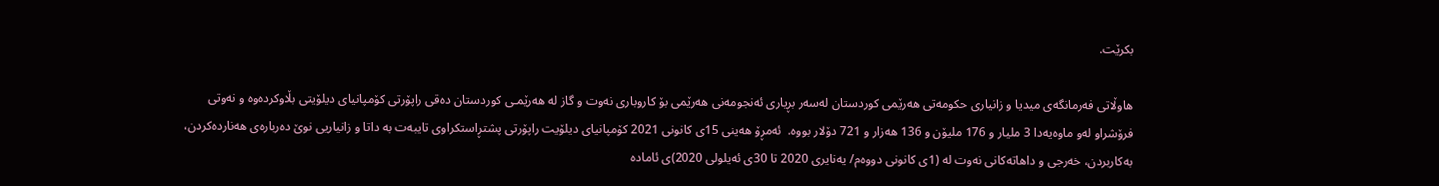بکرێت.

هاوڵاتى فه‌رمانگه‌ى میدیا و زانیارى حکومه‌تى هه‌رێمى کوردستان له‌سه‌ر بڕیارى ئه‌نجومه‌نى هه‌رێمى بۆ کاروبارى نه‌وت و گاز له‌ هه‌رێمـى کوردستان ده‌قى راپۆرتى کۆمپانیاى دیلۆیتى بڵاوکرده‌وه‌ و نه‌وتى فرۆشراو له‌و ماوه‌یه‌دا 3 ملیار و 176 ملیۆن و 136 هه‌زار و 721 دۆلار بووه‌.  ئه‌مڕۆ هه‌ینى 15ى کانونى 2021 کۆمپانیاى دیلۆیت راپۆرتى پشتڕاستکراوى تایبه‌ت به‌ داتا و زانیاریى نوێ ده‌رباره‌ى هه‌نارده‌کردن، به‌کاربردن، خه‌رجى و داهاته‌کانى نه‌وت له‌ (1ى کانونى دووه‌م/ یه‌نایرى 2020 تا 30ى ئه‌یلولى 2020)ى ئاماده‌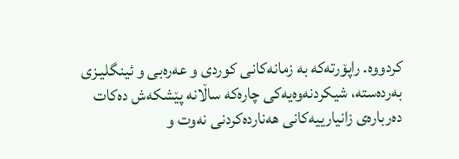کردووه‌. راپۆرته‌که‌ به‌ زمانه‌کانى کوردى و عه‌ره‌بى و ئینگلیـزى به‌رده‌سته‌، شیکردنه‌وه‌یه‌کى چاره‌که‌ ساڵانه‌ پێشکه‌ش ده‌کات ده‌رباره‌ى زانیارییه‌کانى هه‌نارده‌کردنى نه‌وت و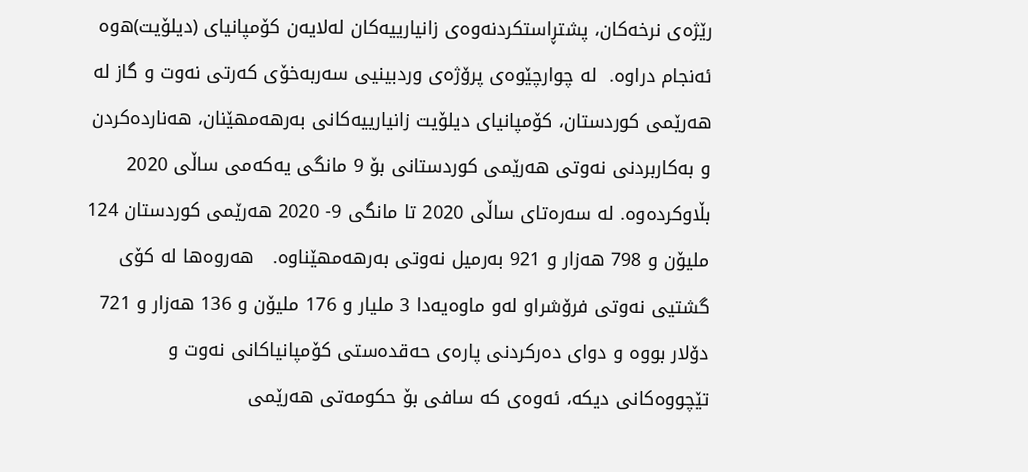رێژه‌ى نرخه‌کان، پشتڕاستکردنه‌وه‌ى زانیارییه‌کان له‌لایه‌ن کۆمپانیاى (دیلۆیت)ه‌وه‌ ئه‌نجام دراوه‌.  له‌ چوارچێوه‌ى پرۆژه‌ى وردبینیى سه‌ربه‌خۆى که‌رتى نه‌وت و گاز له‌ هه‌رێمى کوردستان، کۆمپانیاى دیلۆیت زانیارییه‌کانى به‌رهه‌مهێنان، هه‌نارده‌کردن و به‌کاربردنى نه‌وتى هه‌رێمى کوردستانى بۆ 9 مانگى یه‌که‌مى ساڵى 2020 بڵاوکرده‌وه‌. له‌ سه‌ره‌تاى ساڵى 2020 تا مانگى 9- 2020 هه‌رێمى کوردستان 124 ملیۆن و 798 هه‌زار و 921 به‌رمیل نه‌وتى به‌رهه‌مهێناوه‌.   هه‌روه‌ها له‌ کۆى گشتیى نه‌وتى فرۆشراو له‌و ماوه‌یه‌دا 3 ملیار و 176 ملیۆن و 136 هه‌زار و 721 دۆلار بووه‌ و دواى ده‌رکردنى پاره‌ى حه‌قده‌ستى کۆمپانیاکانى نه‌وت و تێچووه‌کانى دیکه‌، ئه‌وه‌ى که‌ سافى بۆ حکومه‌تى هه‌رێمى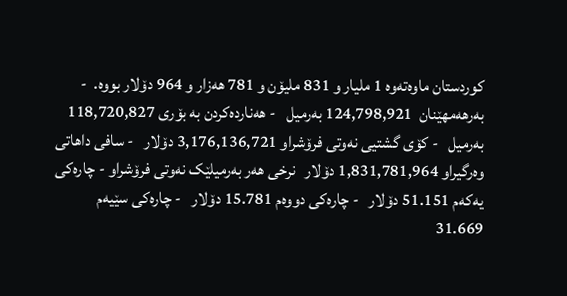کوردستان ماوه‌ته‌وه‌ 1 ملیار و 831 ملیۆن و 781 هه‌زار و 964 دۆلار بووه‌.  - به‌رهه‌مهێنان  124,798,921 به‌رمیل   - هه‌نارده‌کردن به‌ بۆرى 118,720,827 به‌رمیل   - کۆى گشتیى نه‌وتى فرۆشراو 3,176,136,721 دۆلار   - سافى داهاتى وه‌رگیراو 1,831,781,964 دۆلار   نرخى هه‌ر به‌رمیلێک نه‌وتى فرۆشراو - چاره‌کى یه‌که‌م 51.151 دۆلار   - چاره‌کى دووه‌م 15.781 دۆلار   - چاره‌کى سێیه‌م 31.669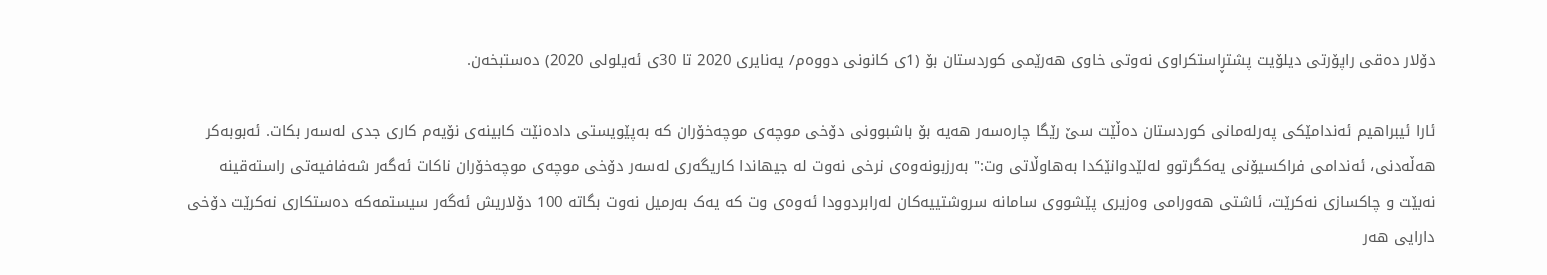دۆلار ده‌قى راپۆرتى دیلۆیت پشتڕاستکراوى نه‌وتى خاوى هه‌رێمى کوردستان بۆ (1ى کانونى دووه‌م/ یه‌نایرى 2020 تا 30ى ئه‌یلولى 2020) ده‌ستبخه‌ن.

ئارا ئیبراهیم ئه‌ندامێکى په‌رله‌مانى کوردستان ده‌ڵێت سێ رێگا چاره‌سه‌ر هه‌یه‌ بۆ باشبوونى دۆخى موچه‌ى موچه‌خۆران که‌ به‌پێویستى داده‌نێت کابینه‌ى نۆیه‌م کارى جدى له‌سه‌ر بکات. ئه‌بوبه‌کر هه‌ڵه‌دنى، ئه‌ندامى فراکسیۆنى یه‌کگرتوو له‌لێدوانێکدا به‌هاوڵاتى وت:" به‌رزبونه‌وه‌ى نرخى نه‌وت له‌ جیهاندا کاریگه‌رى له‌سه‌ر دۆخى موچه‌ى موچه‌خۆران ناکات ئه‌گه‌ر شه‌فافیه‌تى راسته‌قینه‌ نه‌بێت و چاکسازى نه‌کرێت، ئاشتى هه‌ورامى وه‌زیرى پێشووى سامانه‌ سروشتییه‌کان له‌رابردوودا ئه‌وه‌ى وت که‌ یه‌ک به‌رمیل نه‌وت بگاته‌ 100 دۆلاریش ئه‌گه‌ر سیستمه‌که‌ ده‌ستکارى نه‌کرێت دۆخى دارایى هه‌ر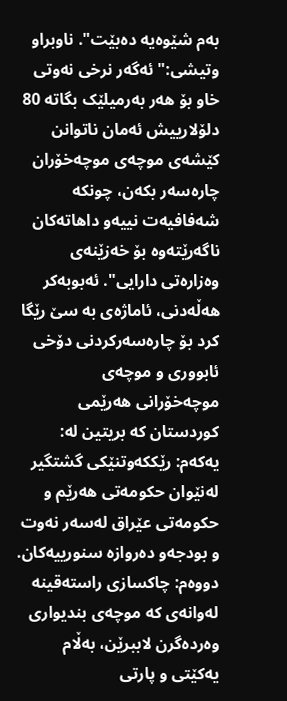به‌م شێوه‌یه‌ ده‌بێت". ناوبراو وتیشى:" ئه‌گه‌ر نرخى نه‌وتى خاو بۆ هه‌ر به‌رمیلێک بگاته‌ 80 دلۆلارییش ئه‌مان ناتوانن کێشه‌ى موچه‌ى موچه‌خۆران چاره‌سه‌ر بکه‌ن، چونکه‌ شه‌فافیه‌ت نییه‌و داهاته‌کان ناگه‌رێته‌وه‌ بۆ خه‌زێنه‌ى وه‌زاره‌تى دارایى". ئه‌بوبه‌کر هه‌ڵه‌دنى، ئاماژه‌ى به‌ سێ رێگا کرد بۆ چاره‌سه‌رکردنى دۆخى ئابوورى و موچه‌ى موچه‌خۆرانى هه‌رێمى کوردستان که‌ بریتین له‌: یه‌که‌م: رێککه‌وتنێکى گشتگیر له‌نێوان حکومه‌تى هه‌رێم و حکومه‌تى عێراق له‌سه‌ر نه‌وت و بودجه‌و ده‌روازه‌ سنورییه‌کان. دووه‌م: چاکسازى راسته‌قینه‌ له‌وانه‌ى که‌ موچه‌ى بندیوارى وه‌رده‌گرن لاببرێن، به‌ڵام یه‌کێتى و پارتى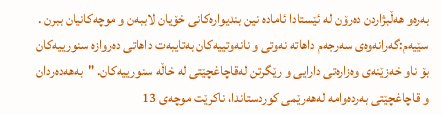به‌ره‌و هه‌ڵبژاردن ده‌رۆن له‌ ئێستادا ئاماده‌ نین بندیواره‌کانى خۆیان لاببه‌ن و موچه‌کانیان ببرن . سێیه‌م:گه‌رانه‌وه‌ى سه‌رجه‌م داهاته‌ نه‌وتى و نانه‌وتییه‌کان به‌تایبه‌ت داهاتى ده‌روازه‌ سنورییه‌کان بۆ ناو خه‌زێنه‌ى وه‌زاره‌تى دارایى و رێگرتن له‌قاچاغچێتى له‌ خاڵه‌ سنورییه‌کان. "به‌هه‌ده‌ردان و قاچاغچێتى به‌رده‌وامه‌ له‌هه‌رێمى کوردستاندا، ناکرێت موچه‌ى 13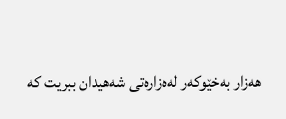هه‌زار به‌خێوکه‌ر له‌ه‌زاره‌تى شه‌هیدان ببریت که‌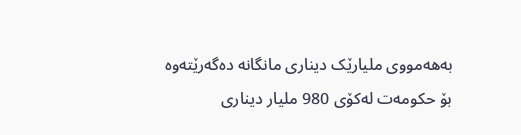به‌هه‌مووى ملیارێک دینارى مانگانه‌ ده‌گه‌رێته‌وه‌ بۆ حکومه‌ت له‌کۆى 980 ملیار دینارى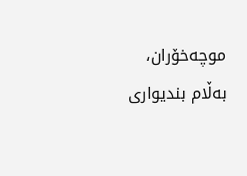موچه‌خۆران، به‌ڵام بندیوارى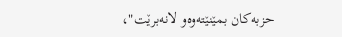حزبه‌کان بمێنێته‌وه‌و لانه‌برێت"،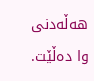هه‌ڵه‌دنى وا ده‌ڵێت.